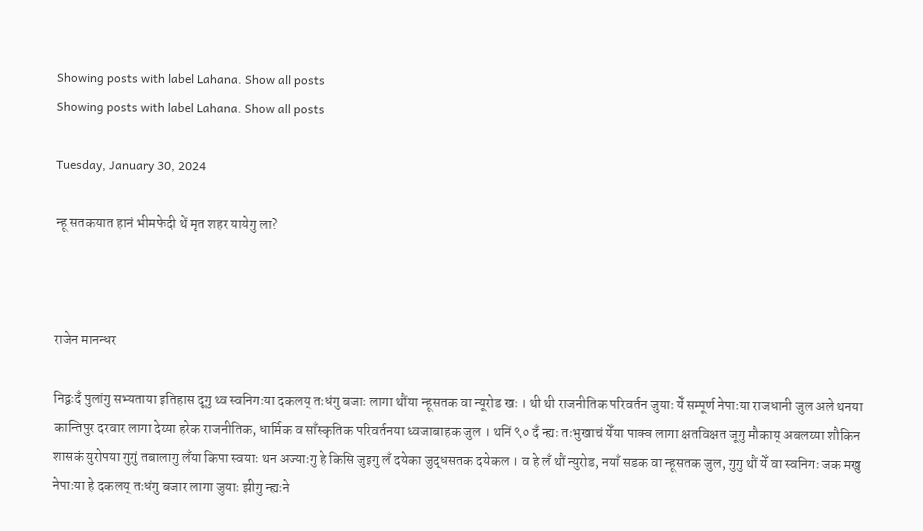Showing posts with label Lahana. Show all posts
Showing posts with label Lahana. Show all posts

Tuesday, January 30, 2024

न्हू सतकयात हानं भीमफेदी थें मृत शहर यायेगु ला?



राजेन मानन्धर

निद्वःदँ पुलांगु सभ्यताया इतिहास दूगु थ्व स्वनिगःया दकलय् तःधंगु बजाः लागा थौंया न्हूसतक वा न्यूरोड खः । थी थी राजनीतिक परिवर्तन जुयाः येँ सम्पूर्ण नेपाःया राजधानी जुल अले थनया कान्तिपुर दरवार लागा देय्या हरेक राजनीतिक, धार्मिक व साँस्कृतिक परिवर्तनया ध्वजाबाहक जुल । थनिं ९० दँ न्ह्यः तःभुखाचं येँया पाक्व लागा क्षतविक्षत जूगु मौकाय् अबलय्या शौकिन शासकं युरोपया गुगुं तबालागु लँया किपा स्वयाः थन अज्याःगु हे किसि जुइगु लँ दयेका जुद्धसतक दयेकल । व हे लँ थौं न्युरोड, नयाँ सडक वा न्हूसतक जुल, गुगु थौं येँ वा स्वनिगः जक मखु नेपाःया हे दकलय् तःधंगु बजार लागा जुयाः झीगु न्ह्यःने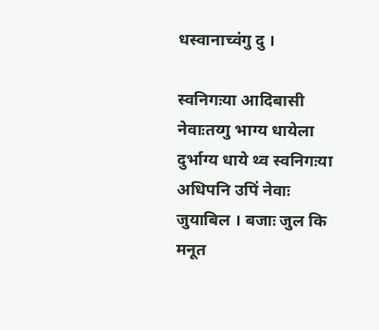धस्वानाच्वंगु दु ।

स्वनिगःया आदिबासी नेवाःतय्गु भाग्य धायेला दुर्भाग्य धाये थ्व स्वनिगःया अधिपनि उपिं नेवाः जुयाबिल । बजाः जुल कि मनूत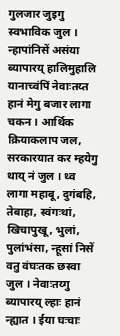गुलजार जुइगु स्वभाविक जुल । न्हापांनिसें असंया ब्यापारय् हालिमुहालि यानाच्वंपिं नेवाःतय्त हानं मेगु बजार लागा चकन । आर्थिक क्रियाकलाप जल, सरकारयात कर म्हयेगु थाय् नं जुल । थ्व लागा महाबू, दुगंबहि, तेबाहा, स्वंगःथां, खिचापुखू, भुलां, पुलांभंसा, न्हूसां निसें वतु वंघःतक छस्वा जुल । नेवाःतय्गु ब्यापारय् ल्हाः हानं न्ह्यात । ईया घःचाः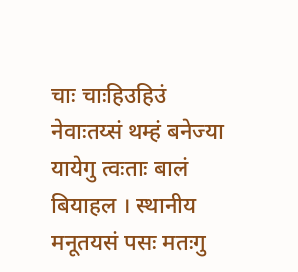चाः चाःहिउहिउं नेवाःतय्सं थम्हं बनेज्या यायेगु त्वःताः बालं बियाहल । स्थानीय मनूतयसं पसः मतःगु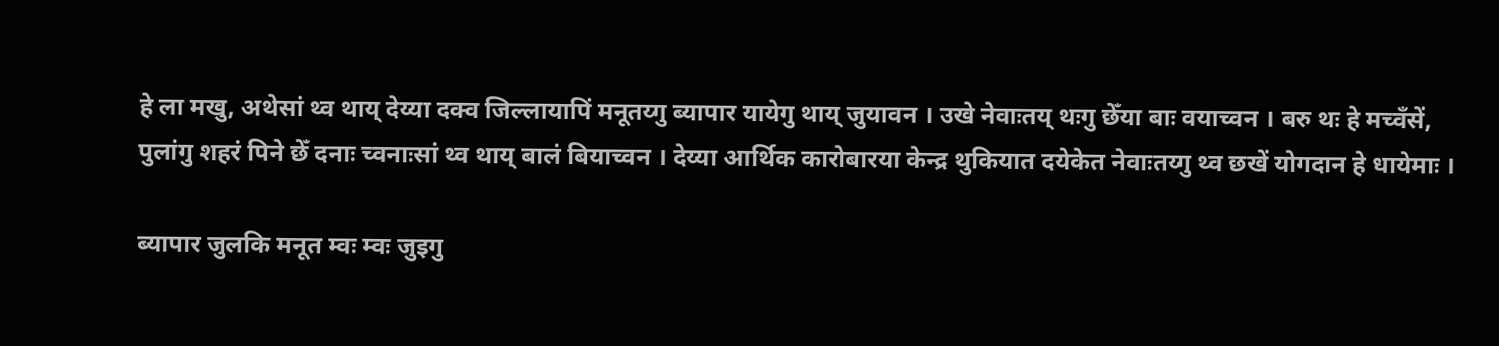हे ला मखु, अथेसां थ्व थाय् देय्या दक्व जिल्लायापिं मनूतय्गु ब्यापार यायेगु थाय् जुयावन । उखे नेवाःतय् थःगु छेँया बाः वयाच्वन । बरु थः हे मच्वँसें, पुलांगु शहरं पिने छेँ दनाः च्वनाःसां थ्व थाय् बालं बियाच्वन । देय्या आर्थिक कारोबारया केन्द्र थुकियात दयेकेत नेवाःतय्गु थ्व छखें योगदान हे धायेमाः ।

ब्यापार जुलकि मनूत म्वः म्वः जुइगु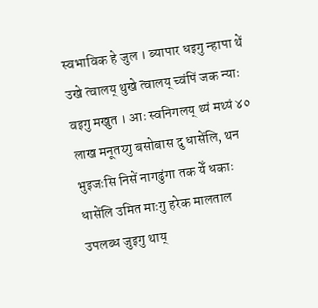स्वभाविक हे जुल । ब्यापार धइगु न्हापा थें उखे त्वालय् थुखे त्वालय् च्वंपिं जक न्याः वइगु मखुत । आः स्वनिगलय् थ्यं मथ्यं ४० लाख मनूतय्गु बसोबास दु धासेंलि, थन भुइजःसि निसें नागढुंगा तक येँ धकाः धासेंलि उमित माःगु हरेक मालताल उपलब्ध जुइगु थाय्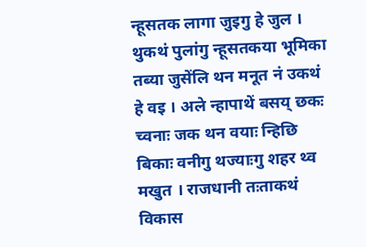न्हूसतक लागा जुइगु हे जुल । थुकथं पुलांगु न्हूसतकया भूमिका तब्या जुसेंलि थन मनूत नं उकथं हे वइ । अले न्हापाथें बसय् छकः च्वनाः जक थन वयाः न्हिछि बिकाः वनीगु थज्याःगु शहर थ्व मखुत । राजधानी तःताकथं विकास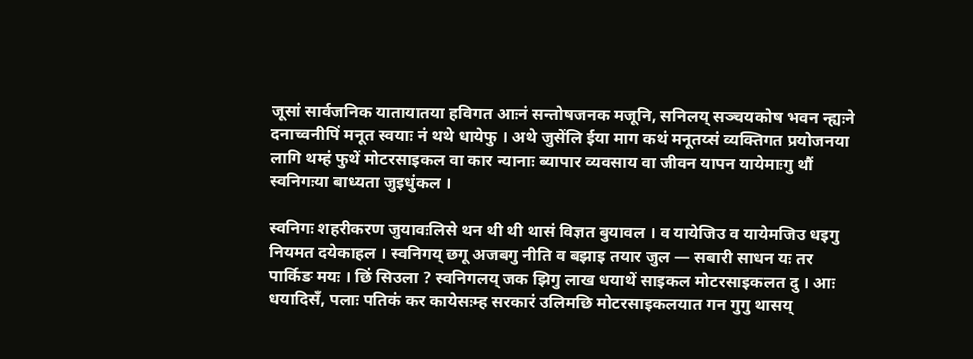जूसां सार्वजनिक यातायातया हविगत आःनं सन्तोषजनक मजूनि, सनिलय् सञ्चयकोष भवन न्ह्यःने दनाच्वनीपिं मनूत स्वयाः नं थथे धायेफु । अथे जुसेंलि ईया माग कथं मनूतय्सं व्यक्तिगत प्रयोजनया लागि थम्हं फुथें मोटरसाइकल वा कार न्यानाः ब्यापार व्यवसाय वा जीवन यापन यायेमाःगु थौं स्वनिगःया बाध्यता जुइधुंकल ।

स्वनिगः शहरीकरण जुयावःलिसे थन थी थी थासं विज्ञत बुयावल । व यायेजिउ व यायेमजिउ धइगु नियमत दयेकाहल । स्वनिगय् छगू अजबगु नीति व बझाइ तयार जुल — सबारी साधन यः तर पार्किङ मयः । छिं सिउला ? स्वनिगलय् जक झिगु लाख धयाथें साइकल मोटरसाइकलत दु । आः धयादिसँ, पलाः पतिकं कर कायेसःम्ह सरकारं उलिमछि मोटरसाइकलयात गन गुगु थासय्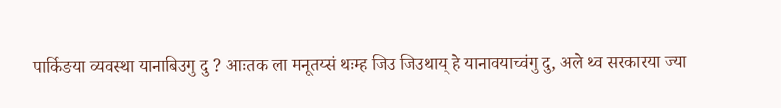पार्किङया व्यवस्था यानाबिउगु दु ? आःतक ला मनूतय्सं थःम्ह जिउ जिउथाय् हे यानावयाच्वंगु दु, अले थ्व सरकारया ज्या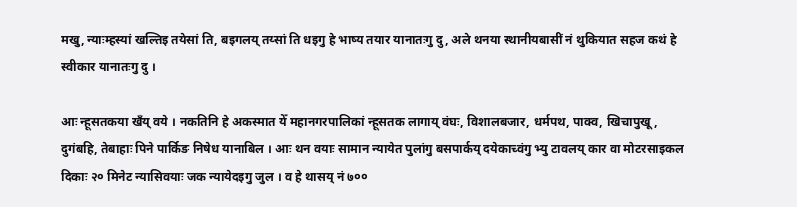मखु, न्याःम्हस्यां खल्तिइ तयेसां ति, बइगलय् तय्सां ति धइगु हे भाष्य तयार यानातःगु दु, अले थनया स्थानीयबासीं नं थुकियात सहज कथं हे स्वीकार यानातःगु दु ।

आः न्हूसतकया खँय् वये । नकतिनि हे अकस्मात येँ महानगरपालिकां न्हूसतक लागाय् वंघः, विशालबजार, धर्मपथ, पाक्व, खिचापुखू, दुगंबहि, तेबाहाः पिने पार्किङ निषेध यानाबिल । आः थन वयाः सामान न्यायेत पुलांगु बसपार्कय् दयेकाच्वंगु भ्यु टावलय् कार वा मोटरसाइकल दिकाः २० मिनेट न्यासिवयाः जक न्यायेदइगु जुल । व हे थासय् नं ७००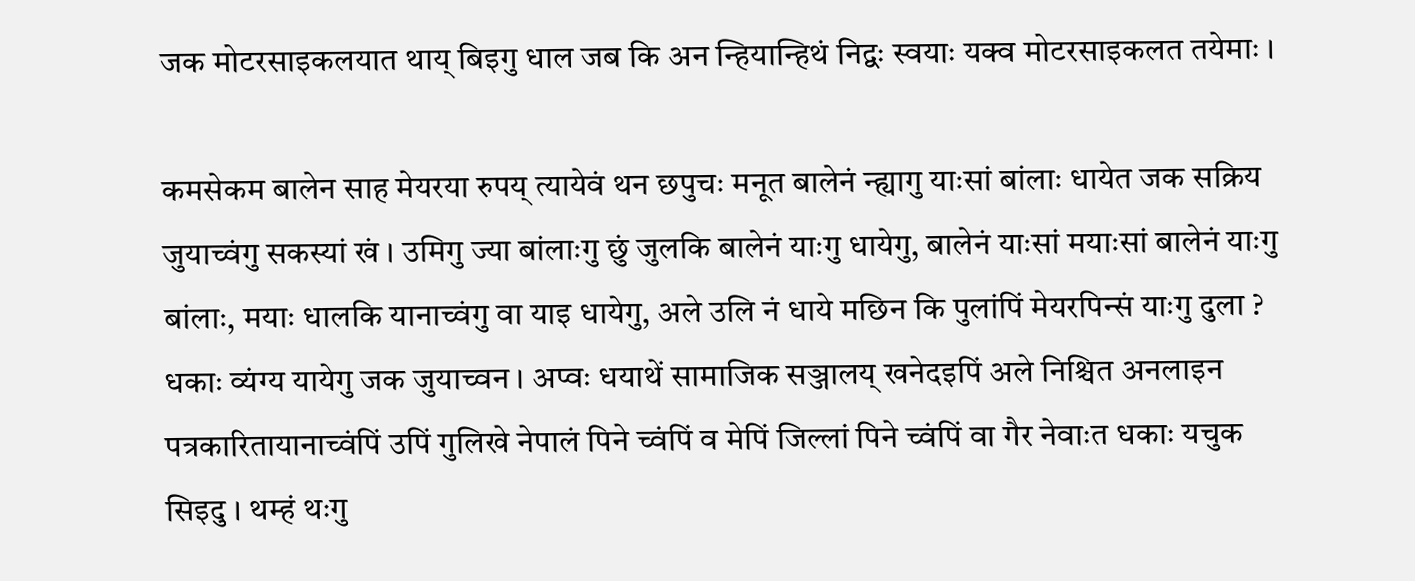जक मोटरसाइकलयात थाय् बिइगु धाल जब कि अन न्हियान्हिथं निद्वः स्वयाः यक्व मोटरसाइकलत तयेमाः ।

कमसेकम बालेन साह मेयरया रुपय् त्यायेवं थन छपुचः मनूत बालेनं न्ह्यागु याःसां बांलाः धायेत जक सक्रिय जुयाच्वंगु सकस्यां खं । उमिगु ज्या बांलाःगु छुं जुलकि बालेनं याःगु धायेगु, बालेनं याःसां मयाःसां बालेनं याःगु बांलाः, मयाः धालकि यानाच्वंगु वा याइ धायेगु, अले उलि नं धाये मछिन कि पुलांपिं मेयरपिन्सं याःगु दुला ? धकाः व्यंग्य यायेगु जक जुयाच्वन । अप्वः धयाथें सामाजिक सञ्जालय् खनेदइपिं अले निश्चित अनलाइन पत्रकारितायानाच्वंपिं उपिं गुलिखे नेपालं पिने च्वंपिं व मेपिं जिल्लां पिने च्वंपिं वा गैर नेवाःत धकाः यचुक सिइदु । थम्हं थःगु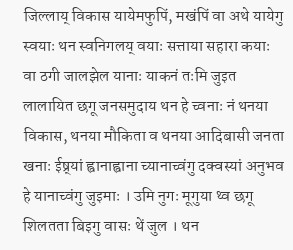जिल्लाय् विकास यायेमफुपिं, मखंपिं वा अथे यायेगु स्वयाः थन स्वनिगलय् वयाः सत्ताया सहारा कयाः वा ठगी जालझेल यानाः याकनं तःमि जुइत लालायित छगू जनसमुदाय थन हे च्वनाः नं थनया विकास, थनया मौकिता व थनया आदिबासी जनता खनाः ईष्र्यां ह्वानाह्वाना च्यानाच्वंगु दक्वस्यां अनुभव हे यानाच्वंगु जुइमाः । उमि नुगः मूगुया थ्व छगू शिलतता बिइगु वासः थें जुल । थन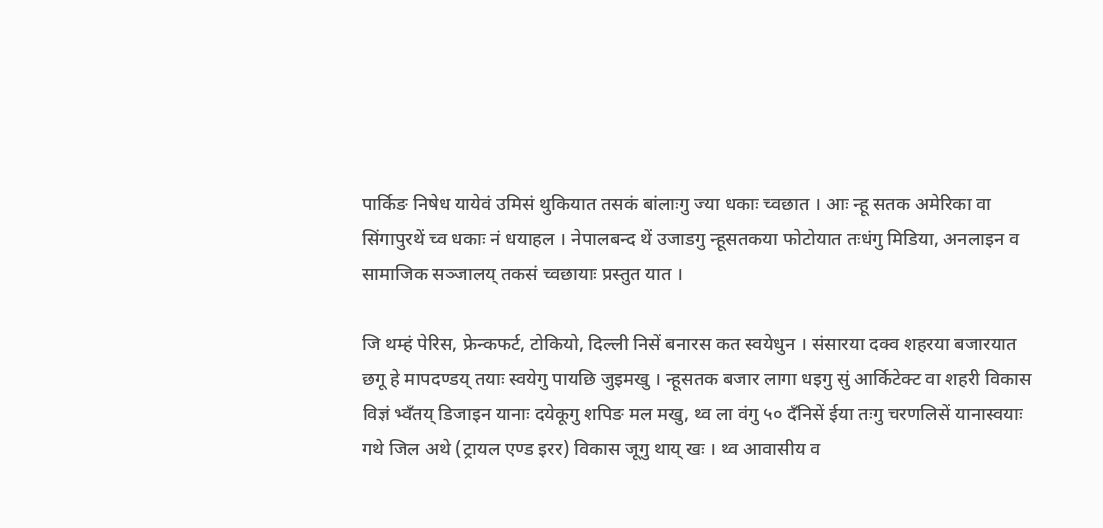पार्किङ निषेध यायेवं उमिसं थुकियात तसकं बांलाःगु ज्या धकाः च्वछात । आः न्हू सतक अमेरिका वा सिंगापुरथें च्व धकाः नं धयाहल । नेपालबन्द थें उजाडगु न्हूसतकया फोटोयात तःधंगु मिडिया, अनलाइन व सामाजिक सञ्जालय् तकसं च्वछायाः प्रस्तुत यात ।

जि थम्हं पेरिस, फ्रेन्कफर्ट, टोकियो, दिल्ली निसें बनारस कत स्वयेधुन । संसारया दक्व शहरया बजारयात छगू हे मापदण्डय् तयाः स्वयेगु पायछि जुइमखु । न्हूसतक बजार लागा धइगु सुं आर्किटेक्ट वा शहरी विकास विज्ञं भ्वँतय् डिजाइन यानाः दयेकूगु शपिङ मल मखु, थ्व ला वंगु ५० दँनिसें ईया तःगु चरणलिसें यानास्वयाः गथे जिल अथे (ट्रायल एण्ड इरर) विकास जूगु थाय् खः । थ्व आवासीय व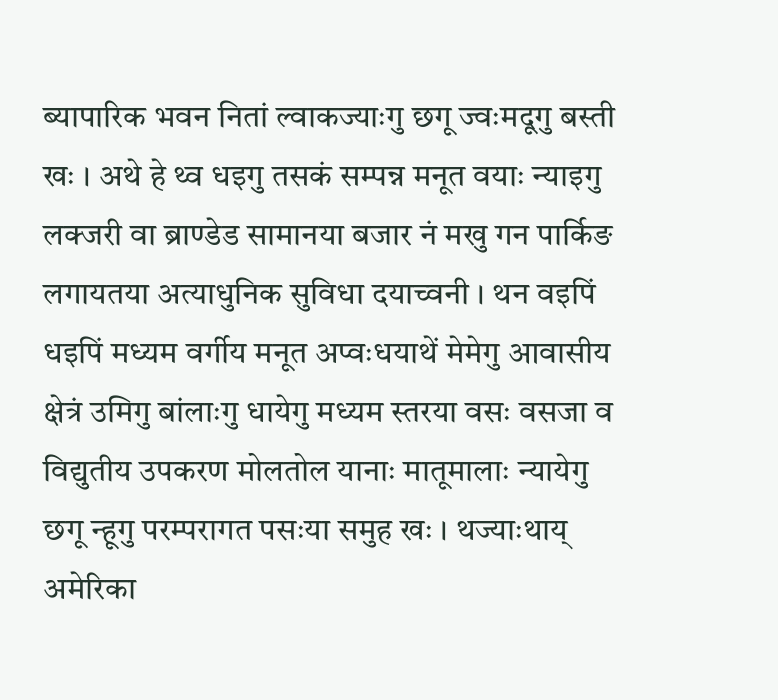ब्यापारिक भवन नितां ल्वाकज्याःगु छगू ज्वःमदूगु बस्ती खः । अथे हे थ्व धइगु तसकं सम्पन्न मनूत वयाः न्याइगु  लक्जरी वा ब्राण्डेड सामानया बजार नं मखु गन पार्किङ लगायतया अत्याधुनिक सुविधा दयाच्वनी । थन वइपिं धइपिं मध्यम वर्गीय मनूत अप्वःधयाथें मेमेगु आवासीय क्षेत्रं उमिगु बांलाःगु धायेगु मध्यम स्तरया वसः वसजा व विद्युतीय उपकरण मोलतोल यानाः मातूमालाः न्यायेगु छगू न्हूगु परम्परागत पसःया समुह खः । थज्याःथाय् अमेरिका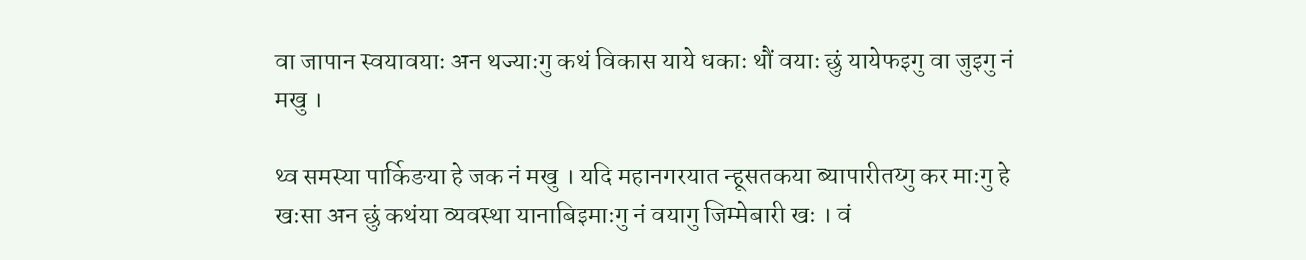वा जापान स्वयावयाः अन थज्याःगु कथं विकास याये धकाः थौं वयाः छुं यायेफइगु वा जुइगु नं मखु ।

थ्व समस्या पार्किङया हे जक नं मखु । यदि महानगरयात न्हूसतकया ब्यापारीतय्गु कर माःगु हे खःसा अन छुं कथंया व्यवस्था यानाबिइमाःगु नं वयागु जिम्मेबारी खः । वं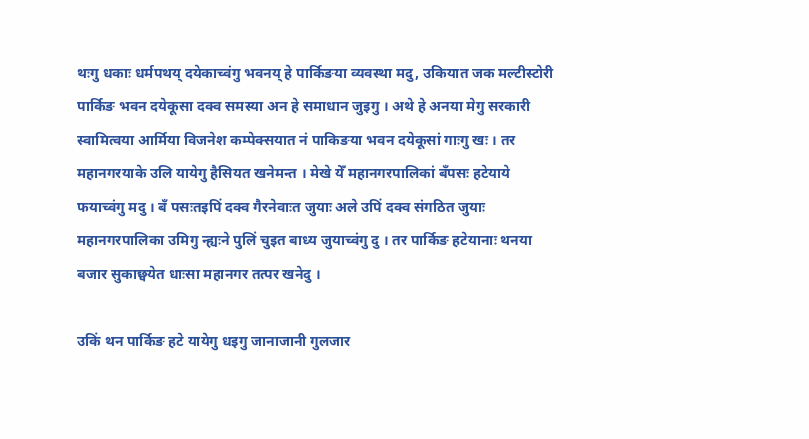थःगु धकाः धर्मपथय् दयेकाच्वंगु भवनय् हे पार्किङया व्यवस्था मदु, उकियात जक मल्टीस्टोरी पार्किङ भवन दयेकूसा दक्व समस्या अन हे समाधान जुइगु । अथे हे अनया मेगु सरकारी स्वामित्वया आर्मिया विजनेश कम्पेक्सयात नं पाकिङया भवन दयेकूसां गाःगु खः । तर महानगरयाके उलि यायेगु हैसियत खनेमन्त । मेखे येँ महानगरपालिकां बँपसः हटेयाये फयाच्वंगु मदु । बँ पसःतइपिं दक्व गैरनेवाःत जुयाः अले उपिं दक्व संगठित जुयाः महानगरपालिका उमिगु न्ह्यःने पुलिं चुइत बाध्य जुयाच्वंगु दु । तर पार्किङ हटेयानाः थनया बजार सुकाछ्वयेत धाःसा महानगर तत्पर खनेदु ।

उकिं थन पार्किङ हटे यायेगु धइगु जानाजानी गुलजार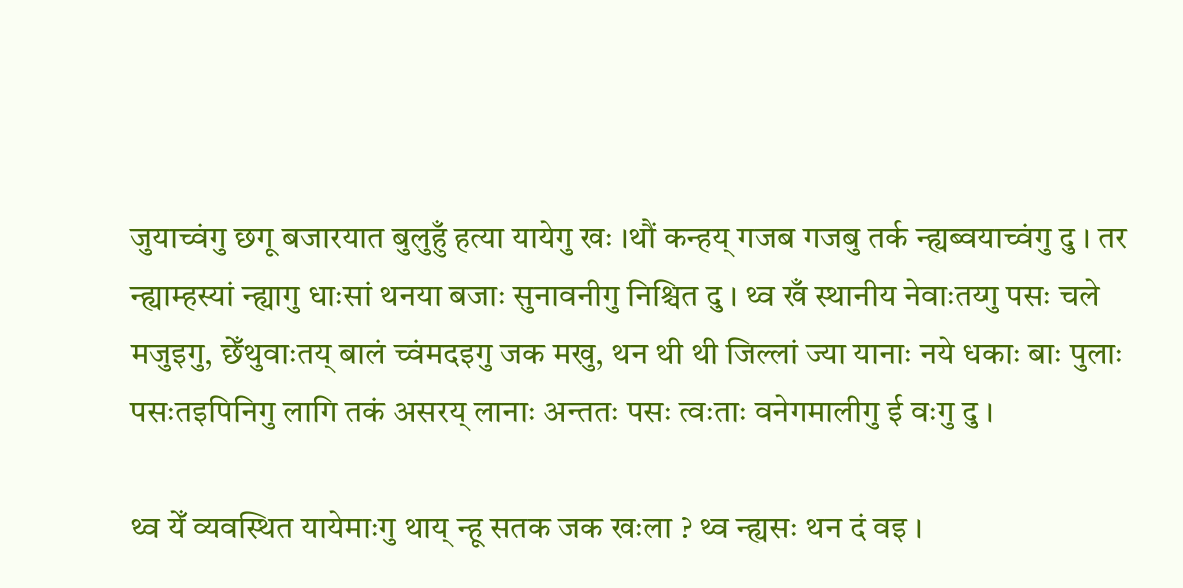जुयाच्वंगु छगू बजारयात बुलुहुँ हत्या यायेगु खः ।थौं कन्हय् गजब गजबु तर्क न्ह्यब्वयाच्वंगु दु । तर न्ह्याम्हस्यां न्ह्यागु धाःसां थनया बजाः सुनावनीगु निश्चित दु । थ्व खँ स्थानीय नेवाःतय्गु पसः चले मजुइगु, छेँथुवाःतय् बालं च्वंमदइगु जक मखु, थन थी थी जिल्लां ज्या यानाः नये धकाः बाः पुलाः पसःतइपिनिगु लागि तकं असरय् लानाः अन्ततः पसः त्वःताः वनेगमालीगु ई वःगु दु ।

थ्व येँ व्यवस्थित यायेमाःगु थाय् न्हू सतक जक खःला ? थ्व न्ह्यसः थन दं वइ ।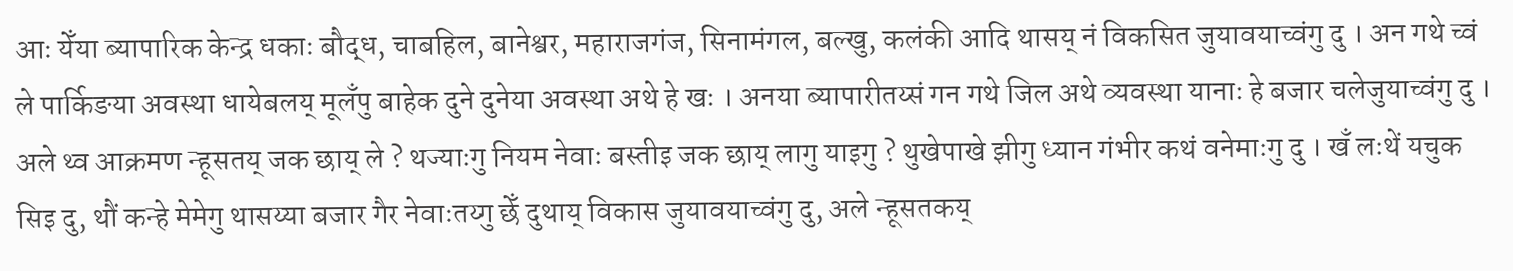आः येँया ब्यापारिक केन्द्र धकाः बौद्ध, चाबहिल, बानेश्वर, महाराजगंज, सिनामंगल, बल्खु, कलंकी आदि थासय् नं विकसित जुयावयाच्वंगु दु । अन गथे च्वं ले पार्किङया अवस्था धायेबलय् मूलँपु बाहेक दुने दुनेया अवस्था अथे हे खः । अनया ब्यापारीतय्सं गन गथे जिल अथे व्यवस्था यानाः हे बजार चलेजुयाच्वंगु दु । अले थ्व आक्रमण न्हूसतय् जक छाय् ले ? थज्याःगु नियम नेवाः बस्तीइ जक छाय् लागु याइगु ? थुखेपाखे झीगु ध्यान गंभीर कथं वनेमाःगु दु । खँ लःथें यचुक सिइ दु, थौं कन्हे मेमेगु थासय्या बजार गैर नेवाःतय्गु छेँ दुथाय् विकास जुयावयाच्वंगु दु, अले न्हूसतकय्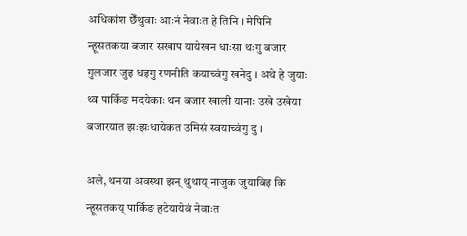अधिकांश छेँथुवाः आःनं नेवाःत हे तिनि । मेपिनि न्हूसतकया बजार सखाप यायेखन धाःसा थःगु बजार गुलजार जुइ धइगु रणनीति कयाच्वंगु खनेदु । अथे हे जुयाः थ्व पार्किङ मदयेकाः थन बजार खाली यानाः उखे उखेया बजारयात झःझःधायेकत उमिसं स्वयाच्वंगु दु ।

अले, थनया अवस्था झन् थुथाय् नाजुक जुयाबिइ कि न्हूसतकय् पार्किङ हटेयायेवं नेवाःत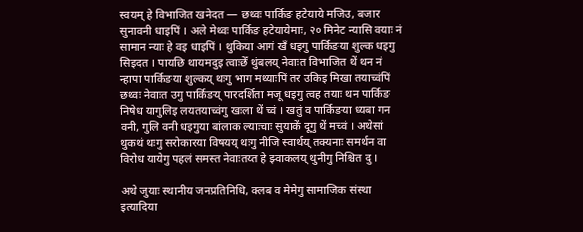स्वयम् हे विभाजित खनेदत — छथ्वः पार्किङ हटेयाये मजिउ, बजार सुनावनी धाइपिं । अले मेथ्वः पार्किङ हटेयायेमाः, २० मिनेट न्यासि वयाः नं सामान न्याः हे वइ धाइपिं । थुकिया आगं खँ धइगु पार्किङया शुल्क धइगु सिइदत । पायछि थायमदुइ त्वाःछेँ थुंबलय् नेवाःत विभाजित थें थन नं न्हापा पार्किङया शुल्कय् थःगु भाग मथ्याःपिं तर उकिइ मिखा तयाच्वंपिं छथ्वः नेवाःत उगु पार्किङय् पारदर्शिता मजू धइगु त्वह तयाः थन पार्किङ निषेध यागुलिइ लयतयाच्वंगु खःला थें च्वं । खतुं व पार्किङया ध्यबा गन वनी, गुलि वनी धइगुया बांलाक ल्याःचाः सुयाकें दूगु थें मच्वं । अथेसां थुकथं थःगु सरोकारया विषयय् थःगु नीजि स्वार्थय् तक्यनाः समर्थन वा विरोध यायेगु पहलं समस्त नेवाःतय्त हे झ्वाकलय् थुनीगु निश्चित दु ।

अथे जुयाः स्थानीय जनप्रतिनिधि, क्लब व मेमेगु सामाजिक संस्था इत्यादिया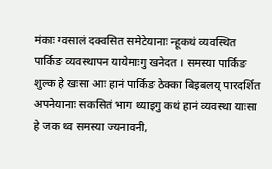मंकाः ग्वसालं दक्वसित समेटेयानाः न्हूकथं व्यवस्थित पार्किङ व्यवस्थापन यायेमाःगु खनेदत । समस्या पार्किङ शुल्क हे खःसा आः हानं पार्किङ ठेक्का बिइबलय् पारदर्शित अपनेयानाः सकसितं भाग थ्याइगु कथं हानं व्यवस्था याःसा हे जक थ्व समस्या ज्यनावनी,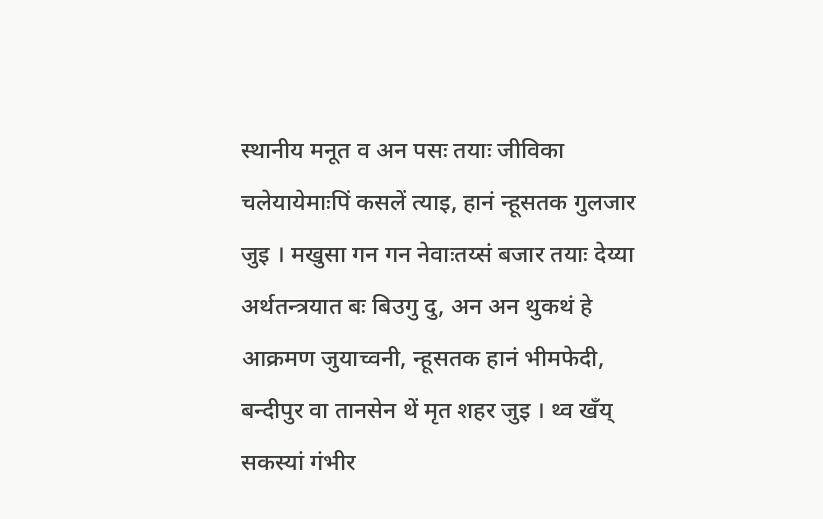स्थानीय मनूत व अन पसः तयाः जीविका चलेयायेमाःपिं कसलें त्याइ, हानं न्हूसतक गुलजार जुइ । मखुसा गन गन नेवाःतय्सं बजार तयाः देय्या अर्थतन्त्रयात बः बिउगु दु, अन अन थुकथं हे आक्रमण जुयाच्वनी, न्हूसतक हानं भीमफेदी, बन्दीपुर वा तानसेन थें मृत शहर जुइ । थ्व खँय् सकस्यां गंभीर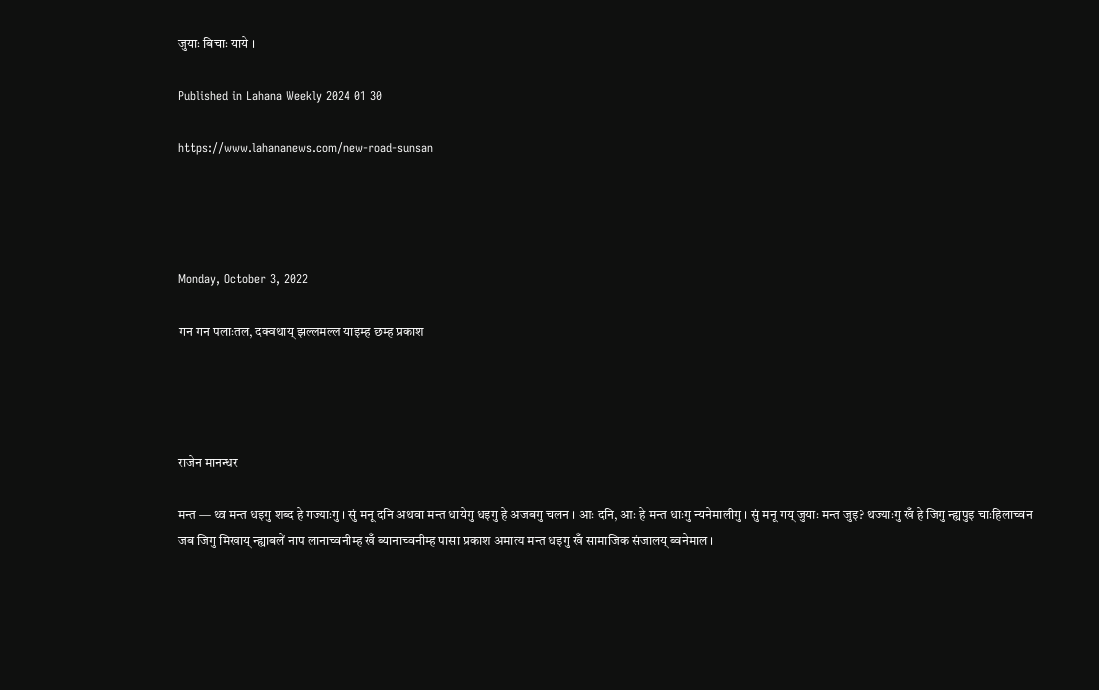जुयाः बिचाः याये ।

Published in Lahana Weekly 2024 01 30

https://www.lahananews.com/new-road-sunsan




Monday, October 3, 2022

गन गन पलाःतल, दक्वथाय् झल्लमल्ल याइम्ह छम्ह प्रकाश




राजेन मानन्धर

मन्त — थ्व मन्त धइगु शब्द हे गज्याःगु । सुं मनू दनि अथवा मन्त धायेगु धइगु हे अजबगु चलन । आः दनि, आः हे मन्त धाःगु न्यनेमालीगु । सुं मनू गय् जुयाः मन्त जुइ? थज्याःगु खँ हे जिगु न्ह्यपुइ चाःहिलाच्वन जब जिगु मिखाय् न्ह्याबलें नाप लानाच्वनीम्ह खँ ब्यानाच्वनीम्ह पासा प्रकाश अमात्य मन्त धइगु खँ सामाजिक संजालय् ब्वनेमाल ।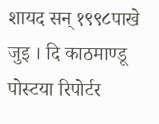शायद सन् १९९८पाखे जुइ । दि काठमाण्डू पोस्टया रिपोर्टर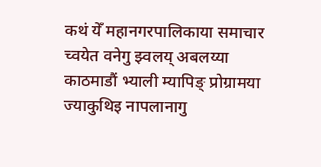कथं येँ महानगरपालिकाया समाचार च्वयेत वनेगु झ्वलय् अबलय्या काठमाडौं भ्याली म्यापिङ् प्रोग्रामया ज्याकुथिइ नापलानागु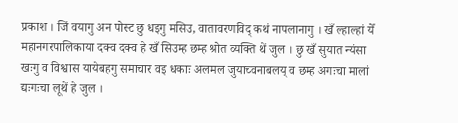प्रकाश । जिं वयागु अन पोस्ट छु धइगु मसिउ, वातावरणविद् कथं नापलानागु । खँ ल्हाल्हां येँ महानगरपालिकाया दक्व दक्व हे खँ सिउम्ह छम्ह श्रोत व्यक्ति थें जुल । छु खँ सुयात न्यंसा खःगु व विश्वास यायेबहगु समाचार वइ धकाः अलमल जुयाच्वनाबलय् व छम्ह अगःचा मालां द्यःगःचा लूथें हे जुल ।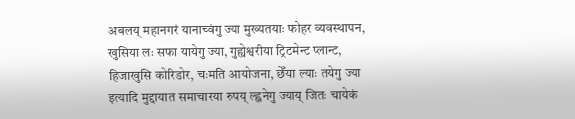अबलय् महानगरं यानाच्वंगु ज्या मुख्यतयाः फोहर व्यवस्थापन, खुसिया लः सफा यायेगु ज्या, गुह्येश्वरीया ट्रिटमेन्ट प्लान्ट, हिजाखुसि कोरिडोर, चःमति आयोजना, छेँया ल्याः तयेगु ज्या इत्यादि मुद्दायात समाचारया रुपय् ल्ह्वनेगु ज्याय् जितः चायेकं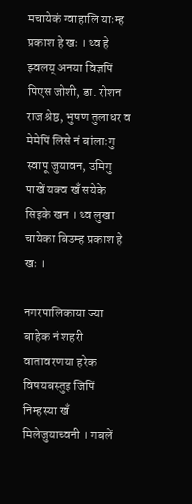मचायेकं ग्वाहालि याःम्ह प्रकाश हे खः । थ्व हे झ्वलय् अनया विज्ञपिं पिएस जोशी, डा. रोशन राज श्रेष्ठ, भुषण तुलाधर व मेमेपिं लिसे नं बांलाःगु स्वापू जुयावन, उमिगु पाखें यक्व खँ सयेके सिइके खन । थ्व लुखा चायेका बिउम्ह प्रकाश हे खः ।

नगरपालिकाया ज्या बाहेक नं शहरी वातावरणया हरेक विषयबस्तुइ जिपिं निम्हस्या खँ मिलेजुयाच्वनी । गबलें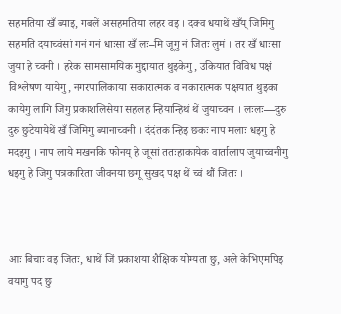सहमतिया खँ ब्याइ, गबलें असहमतिया लहर वइ । दक्व धयाथें खँय् जिमिगु सहमति दयाच्वंसां गनं गनं धाःसा खँ लः–मि जूगु नं जितः लुमं । तर खँ धाःसा जुया हे च्वनी । हरेक सामसामयिक मुद्दायात थुइकेगु, उकियात विविध पक्षं विश्लेषण यायेगु, नगरपालिकाया सकारात्मक व नकारात्मक पक्षयात थुइका कायेगु लागि जिगु प्रकाशलिसेया सहलह न्हियान्हिथं थें जुयाच्वन । लःलः—दुरु दुरु छुटेयायेथें खँ जिमिगु ब्यानाच्वनी । दंदंतक न्हिइ छकः नाप मलाः धइगु हे मदइगु । नाप लाये मखनकि फोनय् हे जूसां ततःहाकायेक वार्तालाप जुयाच्वनीगु धइगु हे जिगु पत्रकारिता जीवनया छगू सुखद पक्ष थें च्वं थौं जितः ।



आः बिचाः वइ जितः, धाथें जिं प्रकाशया शैक्षिक योग्यता छु, अले केभिएमपिइ वयागु पद छु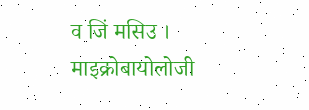व जिं मसिउ । माइक्रोबायोलोजी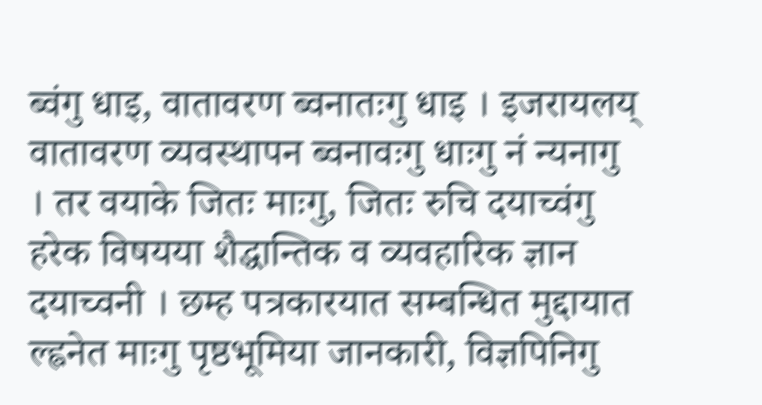ब्वंगु धाइ, वातावरण ब्वनातःगु धाइ । इजरायलय् वातावरण व्यवस्थापन ब्वनावःगु धाःगु नं न्यनागु । तर वयाके जितः माःगु, जितः रुचि दयाच्वंगु हरेक विषयया शैद्धान्तिक व व्यवहारिक ज्ञान दयाच्वनी । छम्ह पत्रकारयात सम्बन्धित मुद्दायात ल्ह्वनेत माःगु पृष्ठभूमिया जानकारी, विज्ञपिनिगु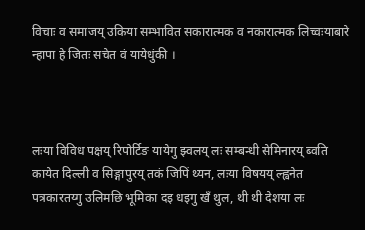विचाः व समाजय् उकिया सम्भावित सकारात्मक व नकारात्मक लिच्वःयाबारे न्हापा हे जितः सचेत वं यायेधुंकी ।



लःया विविध पक्षय् रिपोर्टिङ यायेगु झ्वलय् लः सम्बन्धी सेमिनारय् ब्वति कायेत दिल्ली व सिङ्गापुरय् तकं जिपिं थ्यन, लःया विषयय् ल्ह्वनेत पत्रकारतय्गु उलिमछि भूमिका दइ धइगु खँ थुल, थी थी देशया लः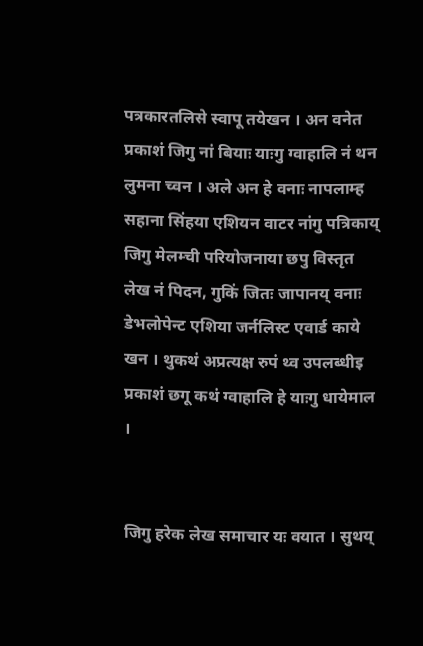पत्रकारतलिसे स्वापू तयेखन । अन वनेत प्रकाशं जिगु नां बियाः याःगु ग्वाहालि नं थन लुमना च्वन । अले अन हे वनाः नापलाम्ह सहाना सिंहया एशियन वाटर नांगु पत्रिकाय् जिगु मेलम्ची परियोजनाया छपु विस्तृत लेख नं पिदन, गुकिं जितः जापानय् वनाः डेभलोपेन्ट एशिया जर्नलिस्ट एवार्ड काये खन । थुकथं अप्रत्यक्ष रुपं थ्व उपलब्धीइ प्रकाशं छगू कथं ग्वाहालि हे याःगु धायेमाल ।


जिगु हरेक लेख समाचार यः वयात । सुथय्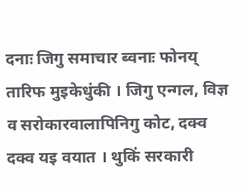दनाः जिगु समाचार ब्वनाः फोनय् तारिफ मुइकेधुंकी । जिगु एन्गल, विज्ञ व सरोकारवालापिनिगु कोट, दक्व दक्व यइ वयात । थुकिं सरकारी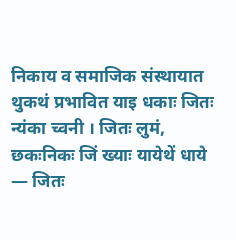निकाय व समाजिक संस्थायात थुकथं प्रभावित याइ धकाः जितः न्यंका च्वनी । जितः लुमं, छकःनिकः जिं ख्याः यायेथें धाये — जितः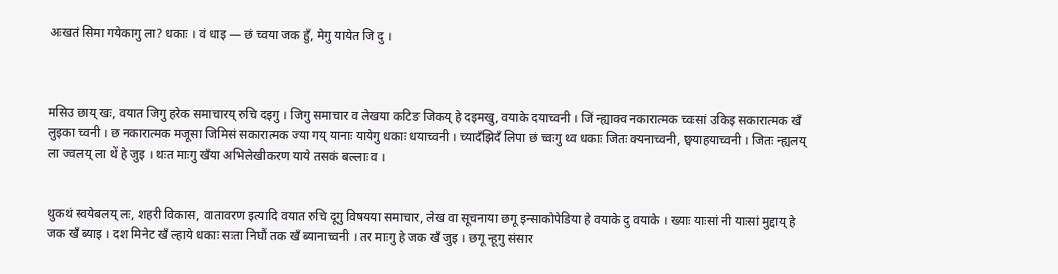अःखतं सिमा गयेकागु ला? धकाः । वं धाइ — छं च्वया जक हुँ, मेगु यायेत जि दु ।



मसिउ छाय् खः, वयात जिगु हरेक समाचारय् रुचि दइगु । जिगु समाचार व लेखया कटिङ जिकय् हे दइमखु, वयाके दयाच्वनी । जिं न्ह्याक्व नकारात्मक च्वःसां उकिइ सकारात्मक खँ लुइका च्वनी । छ नकारात्मक मजूसा जिमिसं सकारात्मक ज्या गय् यानाः यायेगु धकाः धयाच्वनी । च्यादँझिदँ लिपा छं च्वःगु थ्व धकाः जितः क्यनाच्वनी, छ्वयाहयाच्वनी । जितः न्ह्यलय् ला ज्वलय् ला थें हे जुइ । थःत माःगु खँया अभिलेखीकरण याये तसकं बल्लाः व ।


थुकथं स्वयेबलय् लः, शहरी विकास, वातावरण इत्यादि वयात रुचि दूगु विषयया समाचार, लेख वा सूचनाया छगू इन्साकोपेडिया हे वयाके दु वयाके । ख्याः याःसां नी याःसां मुद्दाय् हे जक खँ ब्याइ । दश मिनेट खँ ल्हाये धकाः सःता निघौं तक खँ ब्यानाच्वनी । तर माःगु हे जक खँ जुइ । छगू न्हूगु संसार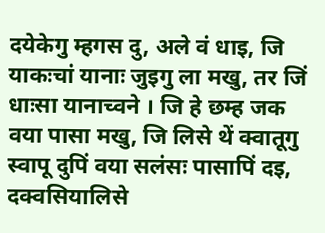दयेकेगु म्हगस दु, अले वं धाइ, जि याकःचां यानाः जुइगु ला मखु, तर जिं धाःसा यानाच्वने । जि हे छम्ह जक वया पासा मखु, जि लिसे थें क्वातूगु स्वापू दुपिं वया सलंसः पासापिं दइ, दक्वसियालिसे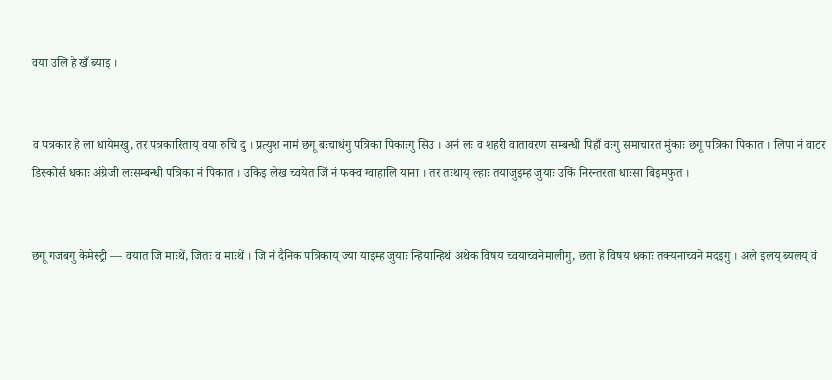वया उलि हे खँ ब्याइ ।


व पत्रकार हे ला धायेमखु, तर पत्रकारिताय् वया रुचि दु । प्रत्युश नामं छगू बःचाधंगु पत्रिका पिकाःगु सिउ । अनं लः व शहरी वातावरण सम्बन्धी पिहाँ वःगु समाचारत मुंकाः छगू पत्रिका पिकात । लिपा नं वाटर डिस्कोर्स धकाः अंग्रेजी लःसम्बन्धी पत्रिका नं पिकात । उकिइ लेख च्वयेत जिं नं फक्व ग्वाहालि याना । तर तःथाय् ल्हाः तयाजुइम्ह जुयाः उकिं निरन्तरता धाःसा बिइमफुत ।


छगू गजबगु केमेस्ट्री — वयात जि माःथें, जितः व माःथें । जि नं दैनिक पत्रिकाय् ज्या याइम्ह जुयाः न्हियान्हिथं अथेक विषय च्वयाच्वनेमालीगु, छता हे विषय धकाः तक्यनाच्वने मदइगु । अले इलय् ब्यलय् वं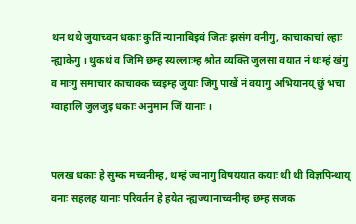थन थथे जुयाच्वन धकाः कुतिं न्यानाबिइवं जितः झसंग वनीगु, काचाकाचां ल्हाः न्ह्याकेगु । थुकथं व जिमि छम्ह स्यल्लाःम्ह श्रोत व्यक्ति जुलसा वयात नं थःम्हं खंगु व माःगु समाचार काचाक्क च्वइम्ह जुयाः जिगु पाखें नं वयागु अभियानय् छुं भचा ग्वाहालि जुलजुइ धकाः अनुमान जिं यानाः ।


पलख धकाः हे सुम्क मच्वनीम्ह, थम्हं ज्वनागु विषययात कयाः थी थी विज्ञपिन्थाय् वनाः सहलह यानाः परिवर्तन हे हयेत न्ह्यज्यानाच्वनीम्ह छम्ह सजक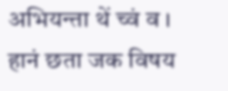अभियन्ता थें च्वं व । हानं छता जक विषय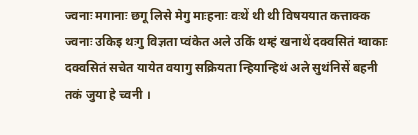ज्वनाः मगानाः छगू लिसे मेगु माःहनाः वःथें थी थी विषययात कत्ताक्क ज्वनाः उकिइ थःगु विज्ञता प्वंकेत अले उकिं थम्हं खनाथें दक्वसितं ग्वाकाः दक्वसितं सचेत यायेत वयागु सक्रियता न्हियान्हिथं अले सुथंनिसें बहनी तकं जुया हे च्वनी ।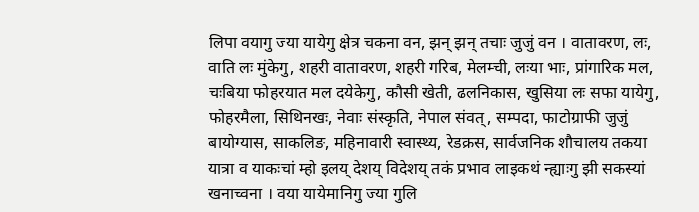लिपा वयागु ज्या यायेगु क्षेत्र चकना वन, झन् झन् तचाः जुजुं वन । वातावरण, लः, वाति लः मुंकेगु, शहरी वातावरण, शहरी गरिब, मेलम्ची, लःया भाः, प्रांगारिक मल, चःबिया फोहरयात मल दयेकेगु, कौसी खेती, ढलनिकास, खुसिया लः सफा यायेगु, फोहरमैला, सिथिनखः, नेवाः संस्कृति, नेपाल संवत्, सम्पदा, फाटोग्राफी जुजुं बायोग्यास, साकलिङ, महिनावारी स्वास्थ्य, रेडक्रस, सार्वजनिक शौचालय तकया यात्रा व याकःचां म्हो इलय् देशय् विदेशय् तकं प्रभाव लाइकथं न्ह्याःगु झी सकस्यां खनाच्वना । वया यायेमानिगु ज्या गुलि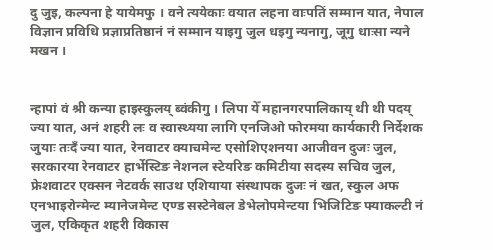दु जुइ, कल्पना हे यायेमफु । वने त्ययेकाः वयात लहना वाःपतिं सम्मान यात, नेपाल विज्ञान प्रविधि प्रज्ञाप्रतिष्ठानं नं सम्मान याइगु जुल धइगु न्यनागु, जूगु धाःसा न्यने मखन ।


न्हापां वं श्री कन्या हाइस्कुलय् ब्वंकीगु । लिपा येँ महानगरपालिकाय् थी थी पदय् ज्या यात, अनं शहरी लः व स्वास्थ्यया लागि एनजिओ फोरमया कार्यकारी निर्देशक जुयाः तःदँ ज्या यात, रेनवाटर क्याचमेन्ट एसोशिएशनया आजीवन दुजः जुल, सरकारया रेनवाटर हार्भेस्टिङ नेशनल स्टेयरिङ कमिटीया सदस्य सचिव जुल, फ्रेशवाटर एक्सन नेटवर्क साउथ एशियाया संस्थापक दुजः नं खत, स्कुल अफ एनभाइरोन्मेन्ट म्यानेजमेन्ट एण्ड सस्टेनेबल डेभेलोपमेन्टया भिजिटिङ फ्याकल्टी नं जुल, एकिकृत शहरी विकास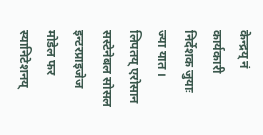केन्द्रय् नं कार्यकारी निर्देशक जुयाः ज्या यात । लिपतय् एरोसान सस्टेनेबल सोसल इन्टरप्राइजेज मोडेल फर स्यानिटेशनय्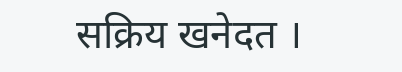सक्रिय खनेदत ।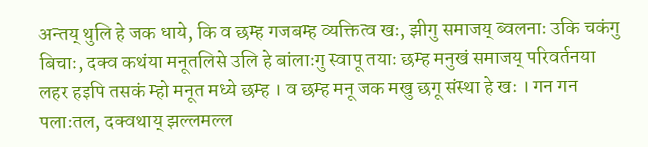अन्तय् थुलि हे जक धाये, कि व छम्ह गजबम्ह व्यक्तित्व खः, झीगु समाजय् ब्वलनाः उकि चकंगु बिचाः, दक्व कथंया मनूतलिसे उलि हे बांलाःगु स्वापू तयाः छम्ह मनुखं समाजय् परिवर्तनया लहर हइपि तसकं म्हो मनूत मध्ये छम्ह । व छम्ह मनू जक मखु छगू संस्था हे खः । गन गन पलाःतल, दक्वथाय् झल्लमल्ल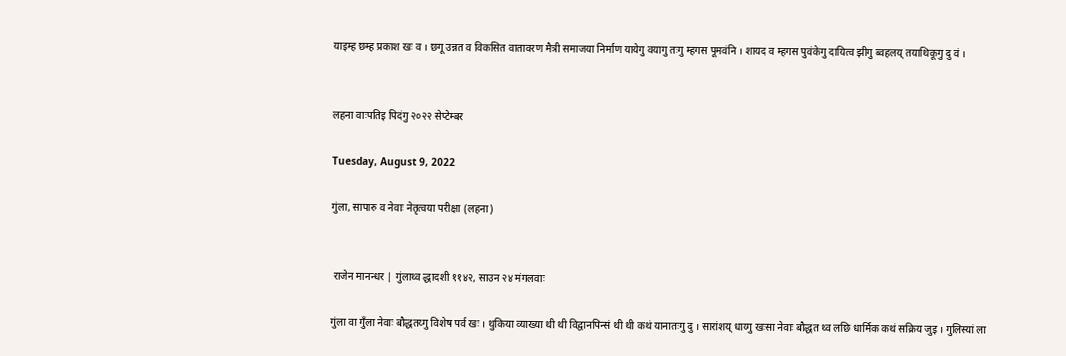याइम्ह छम्ह प्रकाश खः व । छगू उन्नत व विकसित वातावरण मैत्री समाजया निर्माण यायेगु वयागु तःगु म्हगस पूमवंनि । शायद व म्हगस पुवंकेगु दायित्व झीगु ब्वहलय् तयाथिकूगु दु वं ।


लहना वाःपतिइ पिदंगु २०२२ सेप्टेम्बर

Tuesday, August 9, 2022

गुंला, सापारु व नेवाः नेतृत्वया परीक्षा (लहना)


 राजेन मानन्धर | गुंलाथ्व द्धादशी ११४२, साउन २४ मंगलवाः

गुंला वा गुँला नेवाः बौद्धतय्गु विशेष पर्व खः । थुकिया व्याख्या थी थी विद्वानपिन्सं थी थी कथं यानातःगु दु । सारांशय् धाय्गु खःसा नेवाः बौद्धत थ्व लछि धार्मिक कथं सक्रिय जुइ । गुलिस्यां ला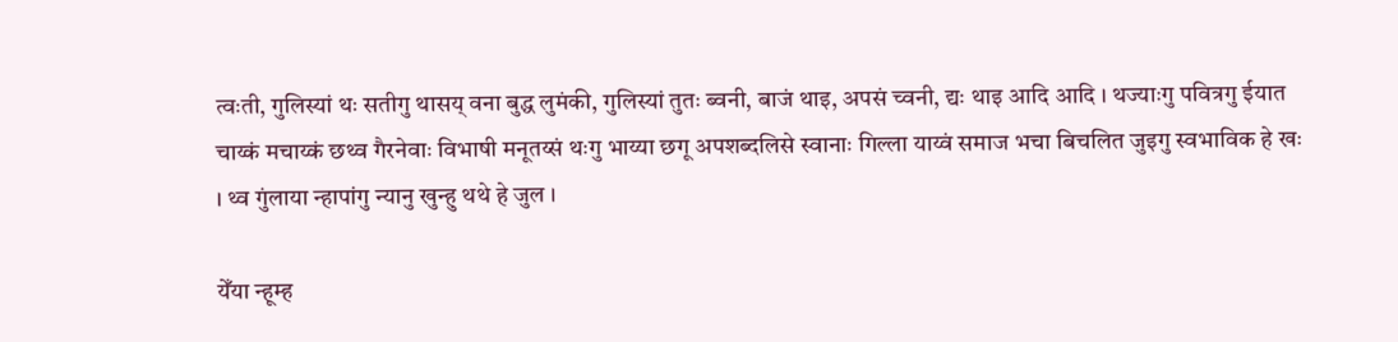त्वःती, गुलिस्यां थः सतीगु थासय् वना बुद्ध लुमंकी, गुलिस्यां तुतः ब्वनी, बाजं थाइ, अपसं च्वनी, द्यः थाइ आदि आदि । थज्याःगु पवित्रगु ईयात चाय्कं मचाय्कं छथ्व गैरनेवाः विभाषी मनूतय्सं थःगु भाय्या छगू अपशब्दलिसे स्वानाः गिल्ला याय्वं समाज भचा बिचलित जुइगु स्वभाविक हे खः । थ्व गुंलाया न्हापांगु न्यानु खुन्हु थथे हे जुल ।

येँया न्हूम्ह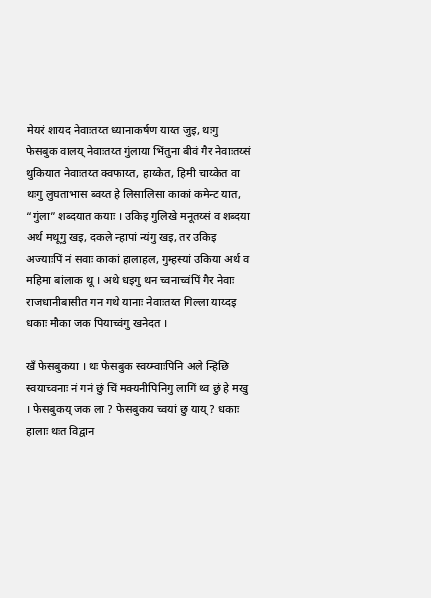मेयरं शायद नेवाःतय्त ध्यानाकर्षण याय्त जुइ, थःगु फेसबुक वालय् नेवाःतय्त गुंलाया भिंतुना बीवं गैर नेवाःतय्सं थुकियात नेवाःतय्त क्वफाय्त, हाय्केत, हिमी चाय्केत वा थःगु लुघताभास ब्वय्त हे लिसालिसा काकां कमेन्ट यात, “गुंला” शब्दयात कयाः । उकिइ गुलिखे मनूतय्सं व शब्दया अर्थ मथूगु खइ, दकले न्हापां न्यंगु खइ, तर उकिइ अज्याःपिं नं सवाः काकां हालाहल, गुम्हस्यां उकिया अर्थ व महिमा बांलाक थू । अथे धइगु थन च्वनाच्वंपिं गैर नेवाः राजधानीबासीत गन गथे यानाः नेवाःतय्त गिल्ला याय्दइ धकाः मौका जक पियाच्वंगु खनेदत ।

खँ फेसबुकया । थः फेसबुक स्वय्म्वाःपिनि अले न्हिछि स्वयाच्वनाः नं गनं छुं चिं मक्यनीपिनिगु लागिं थ्व छुं हे मखु । फेसबुकय् जक ला ? फेसबुकय च्वयां छु याय् ? धकाः हालाः थःत विद्वान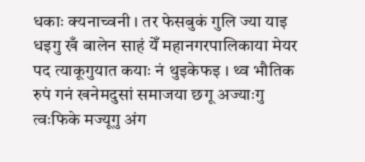धकाः क्यनाच्वनी । तर फेसबुकं गुलि ज्या याइ धइगु खँ बालेन साहं येँ महानगरपालिकाया मेयर पद त्याकूगुयात कयाः नं थुइकेफइ । थ्व भौतिक रुपं गनं खनेमदुसां समाजया छगू अज्याःगु त्वःफिके मज्यूगु अंग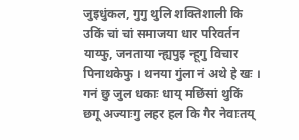जुइधुंकल, गुगु थुलि शक्तिशाली कि उकिं चां चां समाजया धार परिवर्तन याय्फु, जनताया न्ह्यपुइ न्हूगु विचार पिनाथकेफु । थनया गुंला नं अथे हे खः । गनं छु जुल धकाः धाय् मछिंसां थुकिं छगू अज्याःगु लहर हल कि गैर नेवाःतय्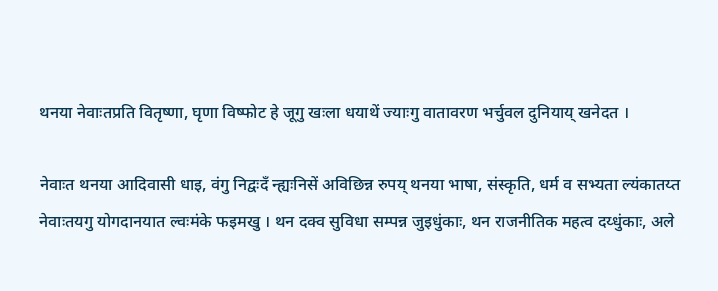थनया नेवाःतप्रति वितृष्णा, घृणा विष्फोट हे जूगु खःला धयाथें ज्याःगु वातावरण भर्चुवल दुनियाय् खनेदत ।

नेवाःत थनया आदिवासी धाइ, वंगु निद्वःदँ न्ह्यःनिसें अविछिन्न रुपय् थनया भाषा, संस्कृति, धर्म व सभ्यता ल्यंकातय्त नेवाःतयगु योगदानयात ल्वःमंके फइमखु । थन दक्व सुविधा सम्पन्न जुइधुंकाः, थन राजनीतिक महत्व दय्धुंकाः, अले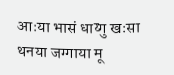आःया भासं धाय्गु खःसा थनया जग्गाया मू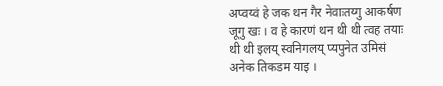अप्वय्वं हे जक थन गैर नेवाःतय्गु आकर्षण जूगु खः । व हे कारणं थन थी थी त्वह तयाः थी थी इलय् स्वनिगलय् प्यपुनेत उमिसं अनेक तिकडम याइ ।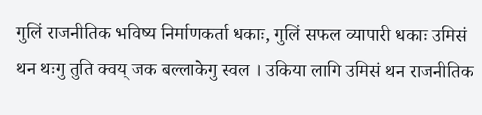गुलिं राजनीतिक भविष्य निर्माणकर्ता धकाः, गुलिं सफल व्यापारी धकाः उमिसं थन थःगु तुति क्वय् जक बल्लाकेगु स्वल । उकिया लागि उमिसं थन राजनीतिक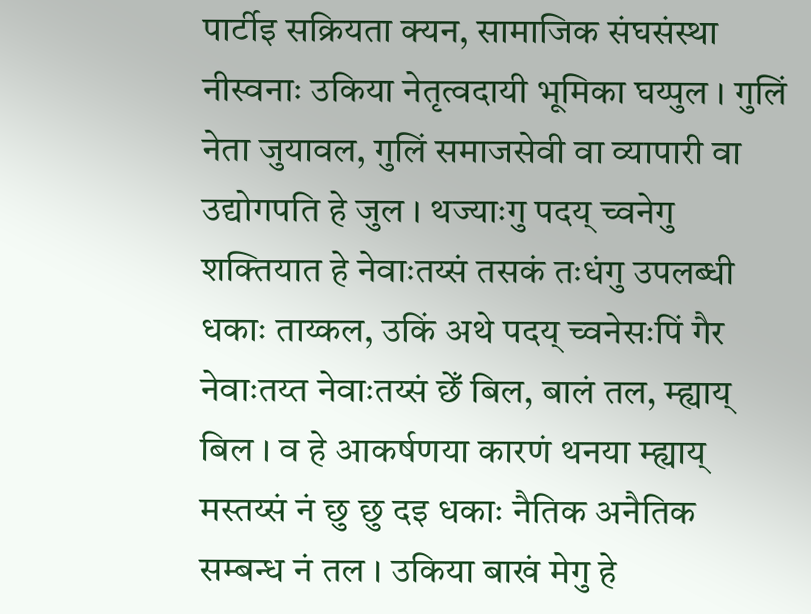पार्टीइ सक्रियता क्यन, सामाजिक संघसंस्था नीस्वनाः उकिया नेतृत्वदायी भूमिका घय्पुल । गुलिं नेता जुयावल, गुलिं समाजसेवी वा व्यापारी वा उद्योगपति हे जुल । थज्याःगु पदय् च्वनेगु शक्तियात हे नेवाःतय्सं तसकं तःधंगु उपलब्धी धकाः ताय्कल, उकिं अथे पदय् च्वनेसःपिं गैर नेवाःतय्त नेवाःतय्सं छेँ बिल, बालं तल, म्ह्याय् बिल । व हे आकर्षणया कारणं थनया म्ह्याय् मस्तय्सं नं छु छु दइ धकाः नैतिक अनैतिक सम्बन्ध नं तल । उकिया बाखं मेगु हे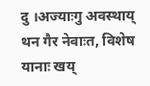दु ।अज्याःगु अवस्थाय् थन गैर नेवाःत, विशेष यानाः खय्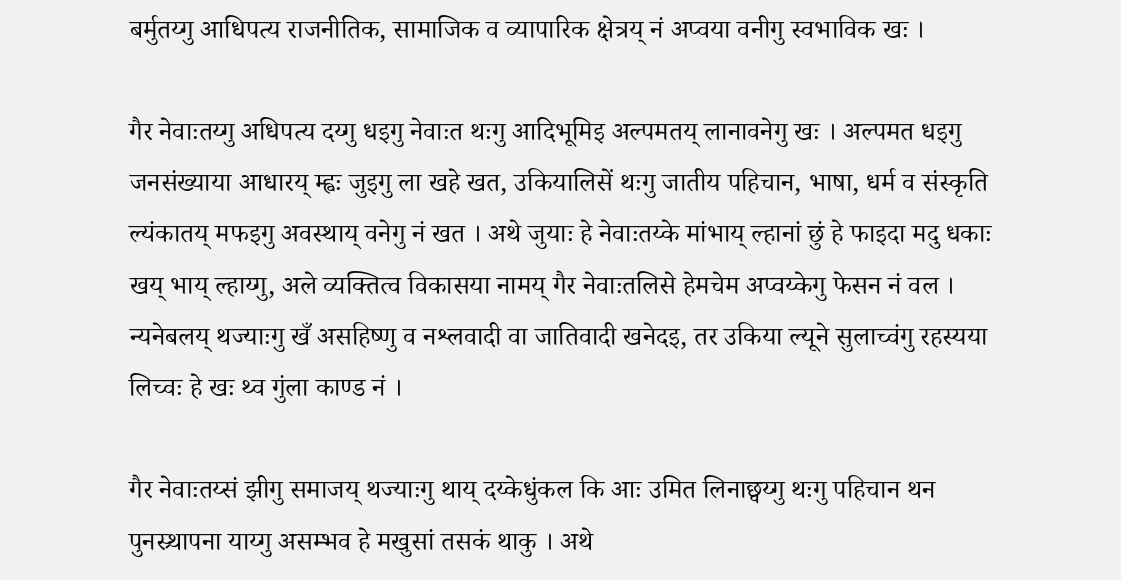बर्मुतय्गु आधिपत्य राजनीतिक, सामाजिक व व्यापारिक क्षेत्रय् नं अप्वया वनीगु स्वभाविक खः ।

गैर नेवाःतय्गु अधिपत्य दय्गु धइगु नेवाःत थःगु आदिभूमिइ अल्पमतय् लानावनेगु खः । अल्पमत धइगु जनसंख्याया आधारय् म्ह्वः जुइगु ला खहे खत, उकियालिसें थःगु जातीय पहिचान, भाषा, धर्म व संस्कृति ल्यंकातय् मफइगु अवस्थाय् वनेगु नं खत । अथे जुयाः हे नेवाःतय्के मांभाय् ल्हानां छुं हे फाइदा मदु धकाः खय् भाय् ल्हाय्गु, अले व्यक्तित्व विकासया नामय् गैर नेवाःतलिसे हेमचेम अप्वय्केगु फेसन नं वल । न्यनेबलय् थज्याःगु खँ असहिष्णु व नश्लवादी वा जातिवादी खनेदइ, तर उकिया ल्यूने सुलाच्वंगु रहस्यया लिच्वः हे खः थ्व गुंला काण्ड नं ।

गैर नेवाःतय्सं झीगु समाजय् थज्याःगु थाय् दय्केधुंकल कि आः उमित लिनाछ्वय्गु थःगु पहिचान थन पुनस्र्थापना याय्गु असम्भव हे मखुसां तसकं थाकु । अथे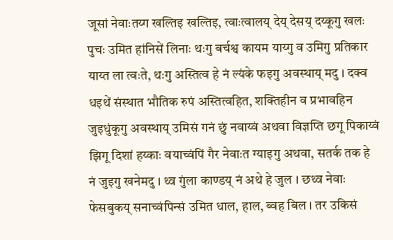जूसां नेवाःतय्ग खल्तिइ खल्तिइ, त्वाःत्वालय् देय् देसय् दय्कूगु खलः पुचः उमित हांनिसें लिनाः थःगु बर्चश्व कायम याय्गु व उमिगु प्रतिकार याय्त ला त्वःते, थःगु अस्तित्व हे नं ल्यंके फइगु अवस्थाय् मदु । दक्व धइथें संस्थात भौतिक रुपं अस्तित्वहित, शक्तिहीन व प्रभावहिन जुइधुंकूगु अवस्थाय् उमिसं गनं छुं नवाय्वं अथवा विज्ञप्ति छगू पिकाय्वं झिगू दिशां हय्काः वयाच्वंपिं गैर नेवाःत ग्याइगु अथवा, सतर्क तक हे नं जुइगु खनेमदु । थ्व गुंला काण्डय् नं अथे हे जुल । छथ्व नेवाः फेसबुकय् सनाच्वंपिन्सं उमित धाल, हाल, ब्वह बिल । तर उकिसं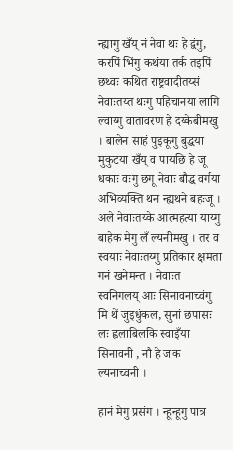न्ह्यागु खँय् नं नेवा थः हे द्वंगु, करपिं भिंगु कथंया तर्क तइपिं छथ्वः कथित राष्ट्रवादीतय्सं नेवाःतय्त थःगु पहिचानया लागि ल्वाय्गु वातावरण हे दय्केबीमखु । बालेन साहं पुइकूगु बुद्धया मुकुटया खँय् व पायछि हे जू धकाः वःगु छगू नेवाः बौद्ध वर्गया अभिव्यक्ति थन न्ह्यथने बहःजू । अले नेवाःतय्के आत्महत्या याय्गु बाहेक मेगु लँ ल्यनीमखु । तर व स्वयाः नेवाःतय्गु प्रतिकार क्षमता गनं खनेमन्त । नेवाःत स्वनिगलय् आः सिनावनाच्वंगु मि थें जुइधुंकल, सुनां छपासः लः ह्वलाबिलकि स्वाइँया सिनावनी , नौ हे जक ल्यनाच्वनी ।

हानं मेगु प्रसंग । न्हून्हूगु पात्र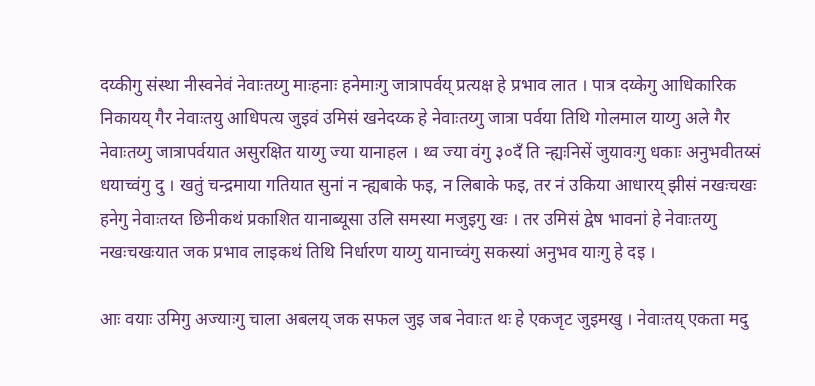दय्कीगु संस्था नीस्वनेवं नेवाःतय्गु माःहनाः हनेमाःगु जात्रापर्वय् प्रत्यक्ष हे प्रभाव लात । पात्र दय्केगु आधिकारिक निकायय् गैर नेवाःतयु आधिपत्य जुइवं उमिसं खनेदय्क हे नेवाःतय्गु जात्रा पर्वया तिथि गोलमाल याय्गु अले गैर नेवाःतय्गु जात्रापर्वयात असुरक्षित याय्गु ज्या यानाहल । थ्व ज्या वंगु ३०दँ ति न्ह्यःनिसें जुयावःगु धकाः अनुभवीतय्सं धयाच्वंगु दु । खतुं चन्द्रमाया गतियात सुनां न न्ह्यबाके फइ, न लिबाके फइ, तर नं उकिया आधारय् झीसं नखःचखः हनेगु नेवाःतय्त छिनीकथं प्रकाशित यानाब्यूसा उलि समस्या मजुइगु खः । तर उमिसं द्वेष भावनां हे नेवाःतय्गु नखःचखःयात जक प्रभाव लाइकथं तिथि निर्धारण याय्गु यानाच्वंगु सकस्यां अनुभव याःगु हे दइ ।

आः वयाः उमिगु अज्याःगु चाला अबलय् जक सफल जुइ जब नेवाःत थः हे एकजृट जुइमखु । नेवाःतय् एकता मदु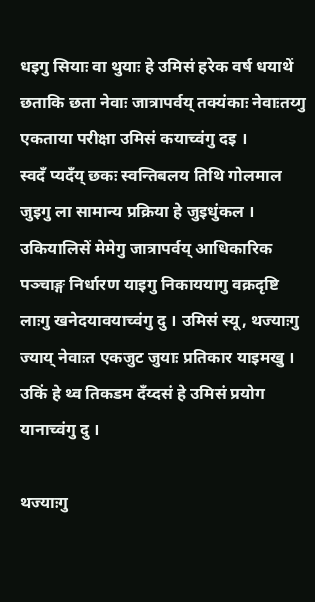धइगु सियाः वा थुयाः हे उमिसं हरेक वर्ष धयाथें छताकि छता नेवाः जात्रापर्वय् तक्यंकाः नेवाःतय्गु एकताया परीक्षा उमिसं कयाच्वंगु दइ ।
स्वदँ प्यदँय् छकः स्वन्तिबलय तिथि गोलमाल जुइगु ला सामान्य प्रक्रिया हे जुइधुंकल । उकियालिसें मेमेगु जात्रापर्वय् आधिकारिक पञ्चाङ्ग निर्धारण याइगु निकाययागु वक्रदृष्टि लाःगु खनेदयावयाच्वंगु दु । उमिसं स्यू, थज्याःगु ज्याय् नेवाःत एकजुट जुयाः प्रतिकार याइमखु । उकिं हे थ्व तिकडम दँय्दसं हे उमिसं प्रयोग यानाच्वंगु दु ।

थज्याःगु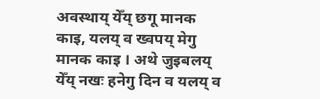अवस्थाय् येँय् छगू मानक काइ, यलय् व ख्वपय् मेगु मानक काइ । अथे जुइबलय् येँय् नखः हनेगु दिन व यलय् व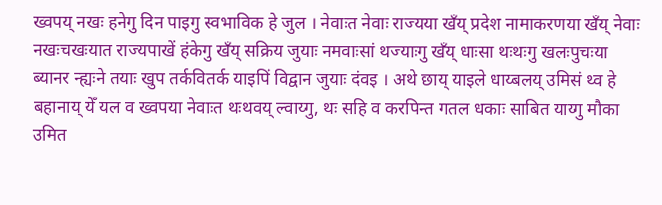ख्वपय् नखः हनेगु दिन पाइगु स्वभाविक हे जुल । नेवाःत नेवाः राज्यया खँय् प्रदेश नामाकरणया खँय् नेवाः नखःचखःयात राज्यपाखें हंकेगु खँय् सक्रिय जुयाः नमवाःसां थज्याःगु खँय् धाःसा थःथःगु खलःपुचःया ब्यानर न्ह्यःने तयाः खुप तर्कवितर्क याइपिं विद्वान जुयाः दंवइ । अथे छाय् याइले धाय्बलय् उमिसं थ्व हे बहानाय् येँ यल व ख्वपया नेवाःत थःथवय् ल्वाय्गु, थः सहि व करपिन्त गतल धकाः साबित याय्गु मौका उमित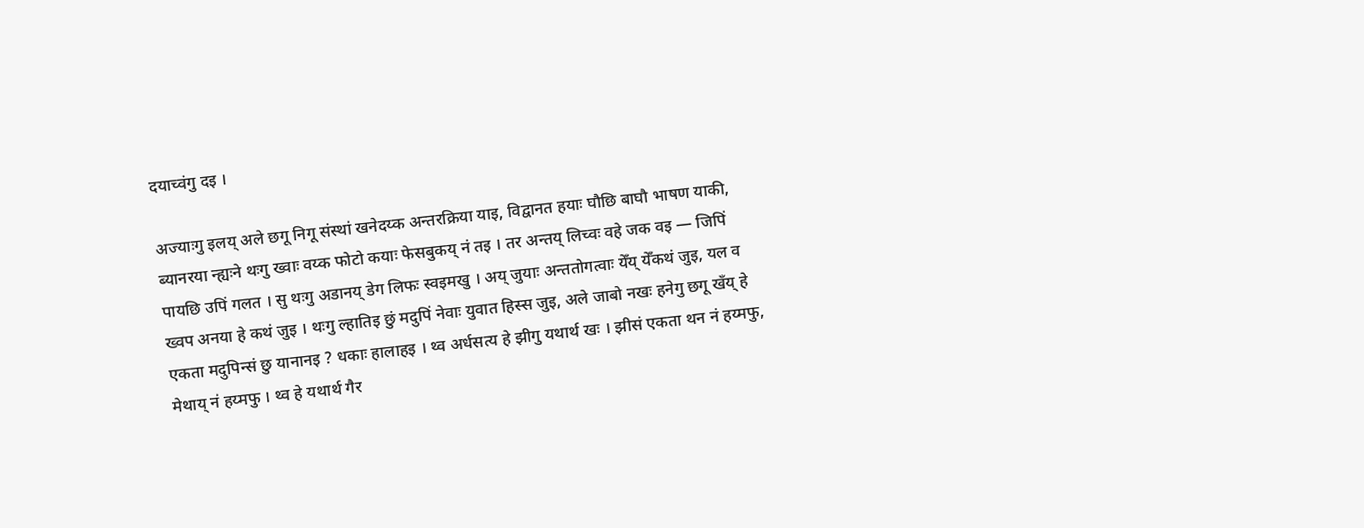दयाच्वंगु दइ ।

अज्याःगु इलय् अले छगू निगू संस्थां खनेदय्क अन्तरक्रिया याइ, विद्वानत हयाः घौछि बाघौ भाषण याकी, ब्यानरया न्ह्यःने थःगु ख्वाः वय्क फोटो कयाः फेसबुकय् नं तइ । तर अन्तय् लिच्वः वहे जक वइ — जिपिं पायछि उपिं गलत । सु थःगु अडानय् डेग लिफः स्वइमखु । अय् जुयाः अन्ततोगत्वाः येँय् येँकथं जुइ, यल व ख्वप अनया हे कथं जुइ । थःगु ल्हातिइ छुं मदुपिं नेवाः युवात हिस्स जुइ, अले जाबो नखः हनेगु छगू खँय् हे एकता मदुपिन्सं छु यानानइ ? धकाः हालाहइ । थ्व अर्धसत्य हे झीगु यथार्थ खः । झीसं एकता थन नं हय्मफु, मेथाय् नं हय्मफु । थ्व हे यथार्थ गैर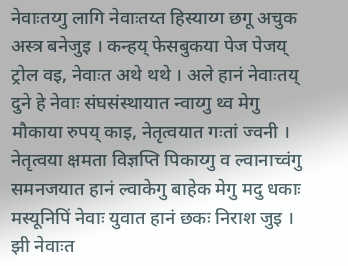नेवाःतय्गु लागि नेवाःतय्त हिस्याय्ग छगू अचुक अस्त्र बनेजुइ । कन्हय् फेसबुकया पेज पेजय् ट्रोल वइ, नेवाःत अथे थथे । अले हानं नेवाःतय् दुने हे नेवाः संघसंस्थायात न्वाय्गु थ्व मेगु मौकाया रुपय् काइ, नेतृत्वयात गःतां ज्वनी । नेतृत्वया क्षमता विज्ञप्ति पिकाय्गु व ल्वानाच्वंगु समनजयात हानं ल्वाकेगु बाहेक मेगु मदु धकाः मस्यूनिपिं नेवाः युवात हानं छकः निराश जुइ । झी नेवाःत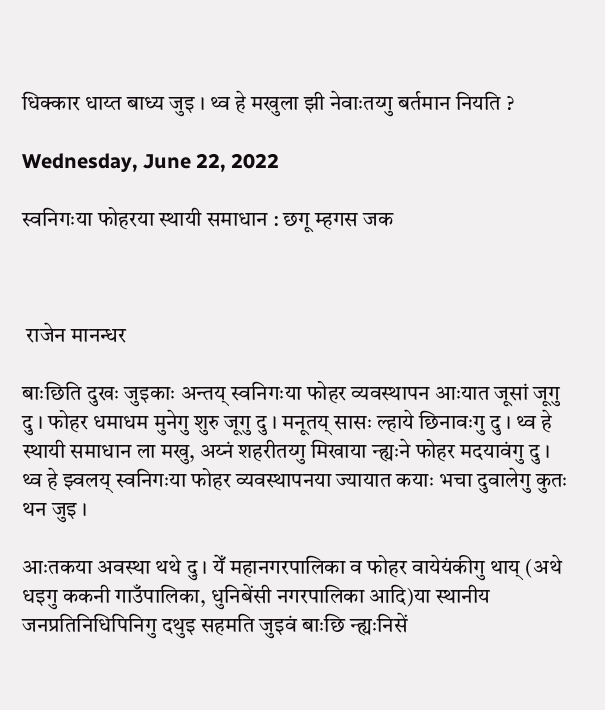धिक्कार धाय्त बाध्य जुइ । थ्व हे मखुला झी नेवाःतय्गु बर्तमान नियति ?

Wednesday, June 22, 2022

स्वनिगःया फोहरया स्थायी समाधान : छगू म्हगस जक



 राजेन मानन्धर

बाःछिति दुखः जुइकाः अन्तय् स्वनिगःया फोहर व्यवस्थापन आःयात जूसां जूगु दु । फोहर धमाधम मुनेगु शुरु जूगु दु । मनूतय् सासः ल्हाये छिनावःगु दु । थ्व हे स्थायी समाधान ला मखु, अय्नं शहरीतय्गु मिखाया न्ह्यःने फोहर मदयावंगु दु । थ्व हे झ्वलय् स्वनिगःया फोहर व्यवस्थापनया ज्यायात कयाः भचा दुवालेगु कुतः थन जुइ ।

आःतकया अवस्था थथे दु । येँ महानगरपालिका व फोहर वायेयंकीगु थाय् (अथे धइगु ककनी गाउँपालिका, धुनिबेंसी नगरपालिका आदि)या स्थानीय जनप्रतिनिधिपिनिगु दथुइ सहमति जुइवं बाःछि न्ह्यःनिसें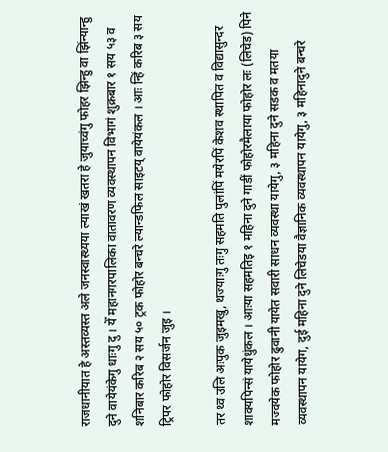राजधानीयात हे अस्तव्यस्त अले जनस्वास्थ्यया ल्याखं खतरा हे जुयाच्वंगु फोहर झिन्हु वा झिंन्यान्हु दुने वायेयंकेगु धाःगु दु । येँ महानगरपालिका वातावरण व्यवस्थापन विभागं शुक्रबार १ सय ५३ व शनिबार करिब २ सय ५० ट्रक फोहोर बन्चरे ल्यान्डफिल साइटय् वायेयंकल । आः न्हिं करिब ३ सय ट्रिपर फोहोर विसर्जन जुइ ।

तर थ्व उलि अःपुक जुइमखु, थज्याःगु तःगु सहमति पुलांपिं मयेरपिं केशव स्थापित व विद्यासुन्दर शाक्यपिन्सं यायेधुंकल । आःया सहमतिइ १ महिना दुने गाडीं फोहोरमैलाया फोहोर लः (लिचेड) पिने मज्वयेक फोहोर ढुवानी यायेत सवारी साधन व्यवस्था यायेगु, ३ महिना दुने सडक व मतया व्यवस्थापन यायेग, दुई महिना दुने लिचेडया वैज्ञानिक व्यवस्थापन यायेगु, ३ महिनादुने बन्चरे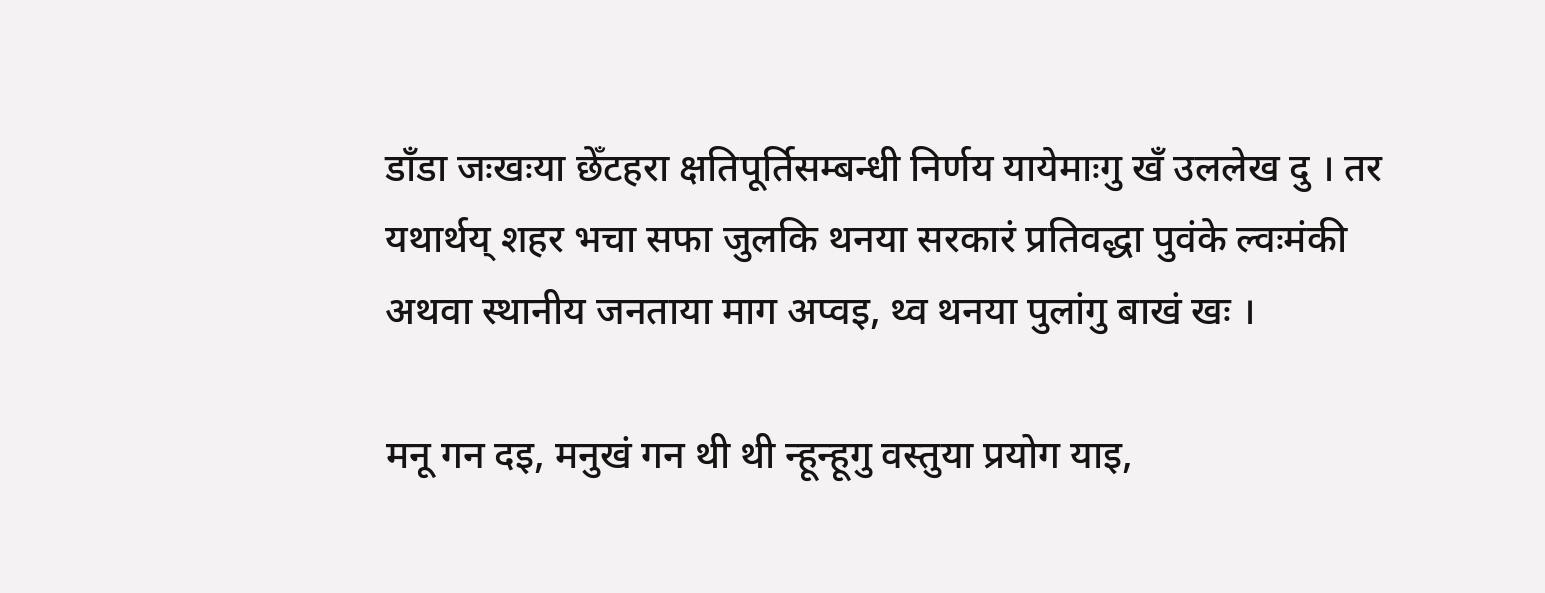डाँडा जःखःया छेँटहरा क्षतिपूर्तिसम्बन्धी निर्णय यायेमाःगु खँ उललेख दु । तर यथार्थय् शहर भचा सफा जुलकि थनया सरकारं प्रतिवद्धा पुवंके ल्वःमंकी अथवा स्थानीय जनताया माग अप्वइ, थ्व थनया पुलांगु बाखं खः ।

मनू गन दइ, मनुखं गन थी थी न्हून्हूगु वस्तुया प्रयोग याइ,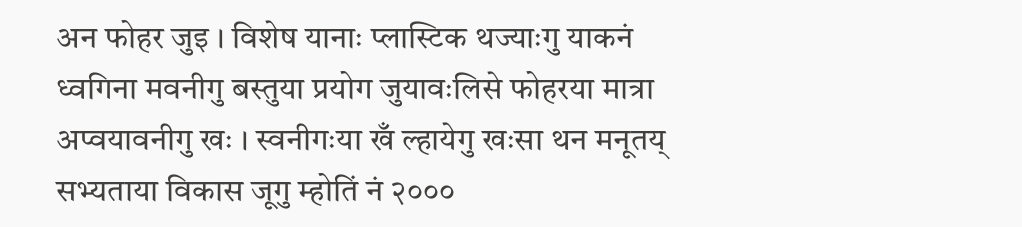अन फोहर जुइ । विशेष यानाः प्लास्टिक थज्याःगु याकनं ध्वगिना मवनीगु बस्तुया प्रयोग जुयावःलिसे फोहरया मात्रा अप्वयावनीगु खः । स्वनीगःया खँ ल्हायेगु खःसा थन मनूतय् सभ्यताया विकास जूगु म्होतिं नं २०००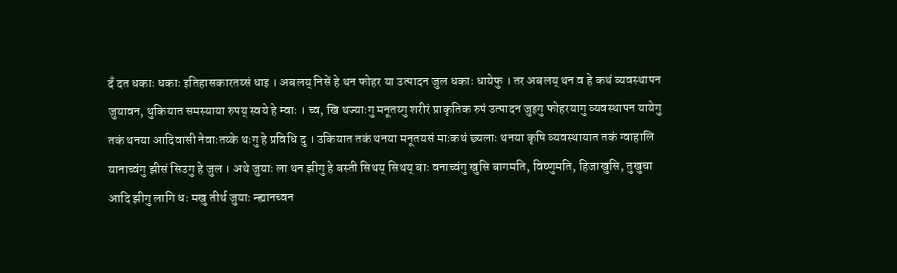दँ दत धकाः धकाः इतिहासकारतय्सं धाइ । अबलय् निसें हे थन फोहर या उत्पादन जुल धकाः धायेफु । तर अबलय् थन व हे कथं व्यवस्थापन जुयावन, थुकियात समस्याया रुपय् स्वये हे म्वाः । च्व, खि थज्याःगु मनूतय्गु शरीरं प्राकृतिक रुपं उत्पादन जुइगु फोहरयागु व्यवस्थापन यायेगु तकं थनया आदिवासी नेवाःतय्के थःगु हे प्रविधि दु । उकियात तकं थनया मनूतयसं माःकथं छ्यलाः थनया कृषि व्यवस्थायात तकं ग्वाहालि यानाच्वंगु झीसं सिउगु हे जुल । अथे जुयाः ला थन झीगु हे बस्ती सिथय् सिथय् बाः वनाच्वंगु खुसि बागमति, विष्णुमति, हिजाखुसि, तुखुचा आदि झीगु लागि धः मखु तीर्थ जुयाः न्ह्यानच्वन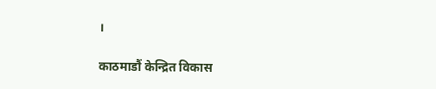।

काठमाडौं केन्द्रित विकास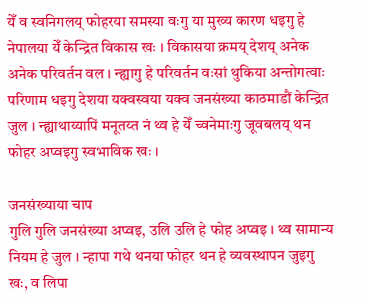येँ व स्वनिगलय् फोहरया समस्या वःगु या मुख्य कारण धइगु हे नेपालया येँ केन्द्रित विकास खः । विकासया क्रमय् देशय् अनेक अनेक परिवर्तन वल । न्ह्यागु हे परिवर्तन वःसां थुकिया अन्तोगत्वाः परिणाम धइगु देशया यक्वस्वया यक्व जनसंख्या काठमाडौं केन्द्रित जुल । न्ह्याथाय्यापिं मनूतय्त नं थ्व हे येँ च्वनेमाःगु जूवबलय् थन फोहर अप्वइगु स्वभाविक खः ।

जनसंख्याया चाप
गुलि गुलि जनसंख्या अप्वइ, उलि उलि हे फोह अप्वइ । थ्व सामान्य नियम हे जुल । न्हापा गथे थनया फोहर थन हे व्यवस्थापन जुइगु खः, व लिपा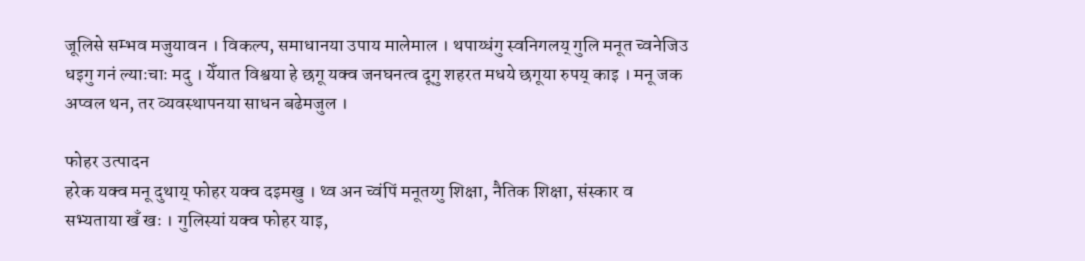जूलिसे सम्भव मजुयावन । विकल्प, समाधानया उपाय मालेमाल । थपाय्धंगु स्वनिगलय् गुलि मनूत च्वनेजिउ धइगु गनं ल्याःचाः मदु । येँयात विश्वया हे छगू यक्व जनघनत्व दूगु शहरत मधये छगूया रुपय् काइ । मनू जक अप्वल थन, तर व्यवस्थापनया साधन बढेमजुल ।

फोहर उत्पादन
हरेक यक्व मनू दुथाय् फोहर यक्व दइमखु । थ्व अन च्वंपिं मनूतय्गु शिक्षा, नैतिक शिक्षा, संस्कार व सभ्यताया खँ खः । गुलिस्यां यक्व फोहर याइ,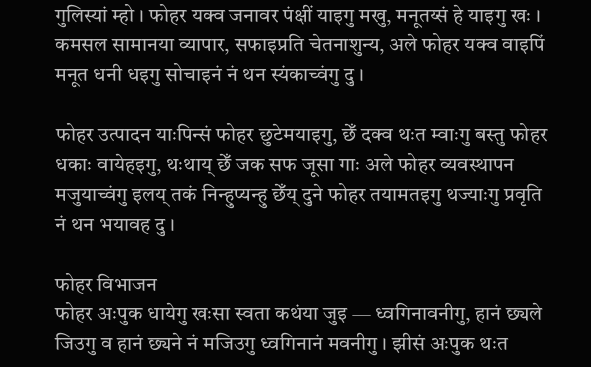गुलिस्यां म्हो । फोहर यक्व जनावर पंक्षीं याइगु मखु, मनूतय्सं हे याइगु खः । कमसल सामानया व्यापार, सफाइप्रति चेतनाशुन्य, अले फोहर यक्व वाइपिं मनूत धनी धइगु सोचाइनं नं थन स्यंकाच्वंगु दु ।

फोहर उत्पादन याःपिन्सं फोहर छुटेमयाइगु, छेँ दक्व थःत म्वाःगु बस्तु फोहर धकाः वायेहइगु, थःथाय् छेँ जक सफ जूसा गाः अले फोहर व्यवस्थापन मजुयाच्वंगु इलय् तकं निन्हुप्यन्हु छेँय् दुने फोहर तयामतइगु थज्याःगु प्रवृति नं थन भयावह दु ।

फोहर विभाजन
फोहर अःपुक धायेगु खःसा स्वता कथंया जुइ — ध्वगिनावनीगु, हानं छ्यले जिउगु व हानं छ्यने नं मजिउगु ध्वगिनानं मवनीगु । झीसं अःपुक थःत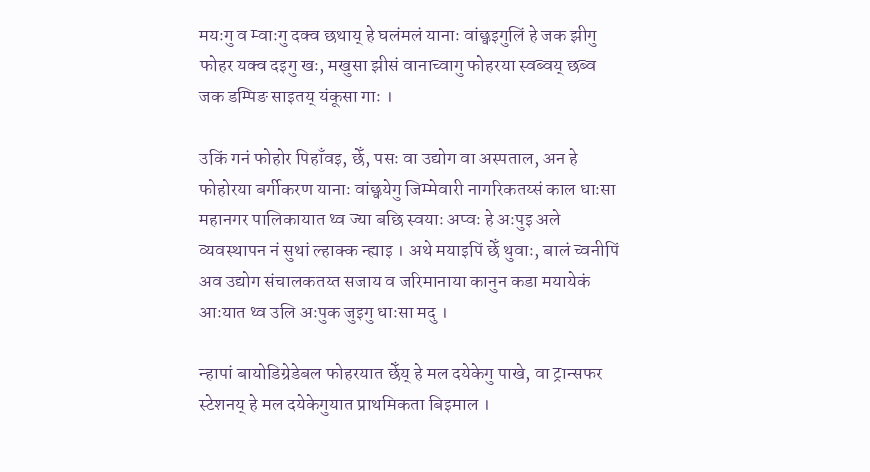मयःगु व म्वाःगु दक्व छथाय् हे घलंमलं यानाः वांछ्वइगुलिं हे जक झीगु फोहर यक्व दइगु खः, मखुसा झीसं वानाच्वागु फोहरया स्वब्वय् छब्व जक डम्पिङ साइतय् यंकूसा गाः ।

उकिं गनं फोहोर पिहाँवइ, छेँ, पसः वा उद्योग वा अस्पताल, अन हे फोहोरया बर्गीकरण यानाः वांछ्वयेगु जिम्मेवारी नागरिकतय्सं काल धाःसा महानगर पालिकायात थ्व ज्या बछि स्वयाः अप्वः हे अःपुइ अले व्यवस्थापन नं सुथां ल्हाक्क न्ह्याइ । अथे मयाइपिं छेँ थुवाः, बालं च्वनीपिं अव उद्योग संचालकतय्त सजाय व जरिमानाया कानुन कडा मयायेकं आःयात थ्व उलि अःपुक जुइगु धाःसा मदु ।

न्हापां बायोडिग्रेडेबल फोहरयात छेँय् हे मल दयेकेगु पाखे, वा ट्रान्सफर स्टेशनय् हे मल दयेकेगुयात प्राथमिकता बिइमाल ।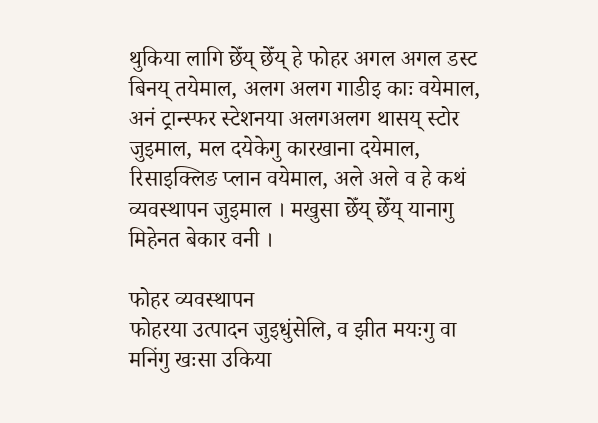थुकिया लागि छेँय् छेँय् हे फोहर अगल अगल डस्ट बिनय् तयेमाल, अलग अलग गाडीइ काः वयेमाल, अनं ट्रान्स्फर स्टेशनया अलगअलग थासय् स्टोर जुइमाल, मल दयेकेगु कारखाना दयेमाल, रिसाइक्लिङ प्लान वयेमाल, अले अले व हे कथं व्यवस्थापन जुइमाल । मखुसा छेँय् छेँय् यानागु मिहेनत बेकार वनी ।

फोहर व्यवस्थापन
फोहरया उत्पादन जुइधुंसेलि, व झीत मयःगु वा मनिंगु खःसा उकिया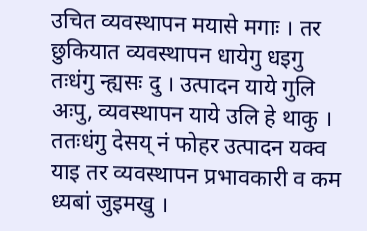उचित व्यवस्थापन मयासे मगाः । तर छुकियात व्यवस्थापन धायेगु धइगु तःधंगु न्ह्यसः दु । उत्पादन याये गुलि अःपु, व्यवस्थापन याये उलि हे थाकु । ततःधंगु देसय् नं फोहर उत्पादन यक्व याइ तर व्यवस्थापन प्रभावकारी व कम ध्यबां जुइमखु ।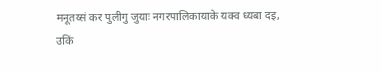मनूतय्सं कर पुलीगु जुयाः नगरपालिकायाके यक्व ध्यबा दइ, उकिं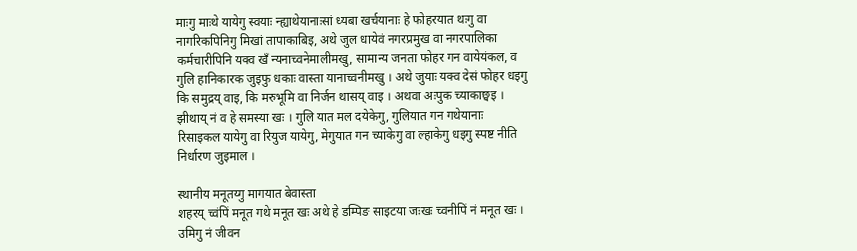माःगु माःथे यायेगु स्वयाः न्ह्याथेयानाःसां ध्यबा खर्चयानाः हे फोहरयात थःगु वा नागरिकपिनिगु मिखां तापाकाबिइ, अथे जुल धायेवं नगरप्रमुख वा नगरपालिका कर्मचारीपिनि यक्व खँ न्यनाच्वनेमालीमखु, सामान्य जनता फोहर गन वायेयंकल, व गुलि हानिकारक जुइफु धकाः वास्ता यानाच्वनीमखु । अथे जुयाः यक्व देसं फोहर धइगु कि समुद्रय् वाइ, कि मरुभूमि वा निर्जन थासय् वाइ । अथवा अःपुक च्याकाछ्वइ ।
झीथाय् नं व हे समस्या खः । गुलि यात मल दयेकेगु, गुलियात गन गथेयानाः रिसाइकल यायेगु वा रियुज यायेगु, मेगुयात गन च्याकेगु वा ल्हाकेगु धइगु स्पष्ट नीति निर्धारण जुइमाल ।

स्थानीय मनूतय्गु मागयात बेवास्ता
शहरय् च्वंपिं मनूत गथे मनूत खः अथे हे डम्पिङ साइटया जःखः च्वनीपिं नं मनूत खः । उमिगु नं जीवन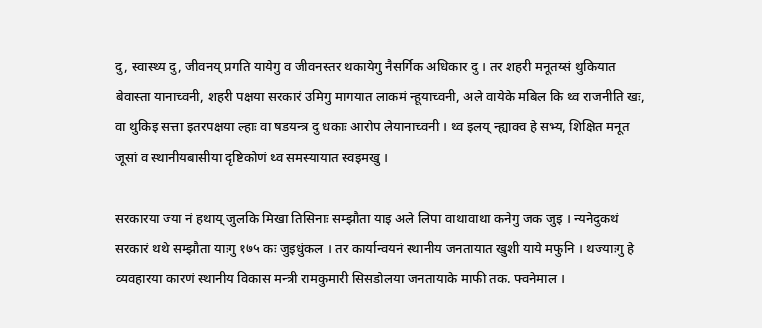दु, स्वास्थ्य दु, जीवनय् प्रगति यायेगु व जीवनस्तर थकायेगु नैसर्गिक अधिकार दु । तर शहरी मनूतय्सं थुकियात बेवास्ता यानाच्वनी, शहरी पक्षया सरकारं उमिगु मागयात लाकमं न्हूयाच्वनी, अले वायेके मबिल कि थ्व राजनीति खः, वा थुकिइ सत्ता इतरपक्षया ल्हाः वा षडयन्त्र दु धकाः आरोप लेयानाच्वनी । थ्व इलय् न्ह्याक्व हे सभ्य, शिक्षित मनूत जूसां व स्थानीयबासीया दृष्टिकोणं थ्व समस्यायात स्वइमखु ।

सरकारया ज्या नं हथाय् जुलकि मिखा तिसिनाः सम्झौता याइ अले लिपा वाथावाथा कनेगु जक जुइ । न्यनेदुकथं सरकारं थथे सम्झौता याःगु १७५ कः जुइधुंकल । तर कार्यान्वयनं स्थानीय जनतायात खुशी याये मफुनि । थज्याःगु हे व्यवहारया कारणं स्थानीय विकास मन्त्री रामकुमारी सिसडोलया जनतायाके माफी तक. फ्वनेमाल ।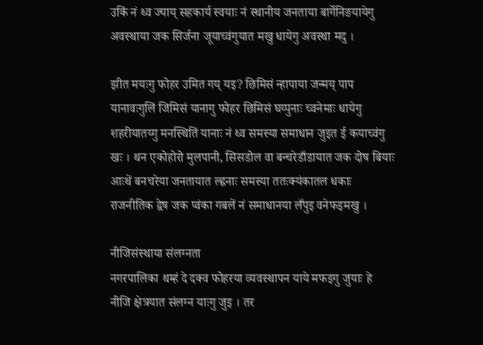उकिं नं थ्व ज्याय् सहकार्य स्वयाः नं स्थानीय जनताया बार्गेनिङयायेगु अवस्थाया जक सिर्जना जूयाच्वंगुयात मखु धायेगु अवस्था मदु ।

झीत मयःगु फोहर उमित गय् यइ? छिमिसं न्हापाया जन्मय् पाप यानावःगुलिं जिमिसं यानागु फोहर छिमिसं घय्पुनाः च्वनेमाः धायेगु शहरीयातय्गु मनस्थितिं यानाः नं थ्व समस्या समाधान जुइत ई कयाच्वंगु खः । थन एकोहोरो मुलपानी, सिसडोल वा बन्चरेडाँडायात जक दोष बियाः आःथें बनचरेया जनतायात ल्ह्वनाः समस्या ततःक्यंकातल धकाः राजनीतिक द्वेष जक प्वंका गबलें नं समाधानया लँपुइ वनेफइमखु ।

नीजिसंस्थाया संलग्नता
नगरपालिका थम्हं दे दक्व फोहरया व्यवस्थापन याये मफइगु जुयाः हे नीजि क्षेत्रयात संलग्न याःगु जुइ । तर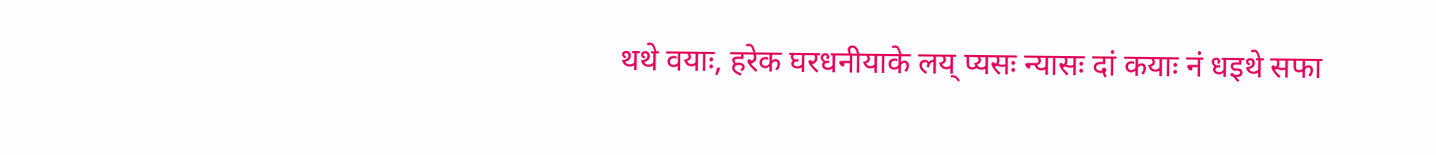थथे वयाः, हरेक घरधनीयाके लय् प्यसः न्यासः दां कयाः नं धइथे सफा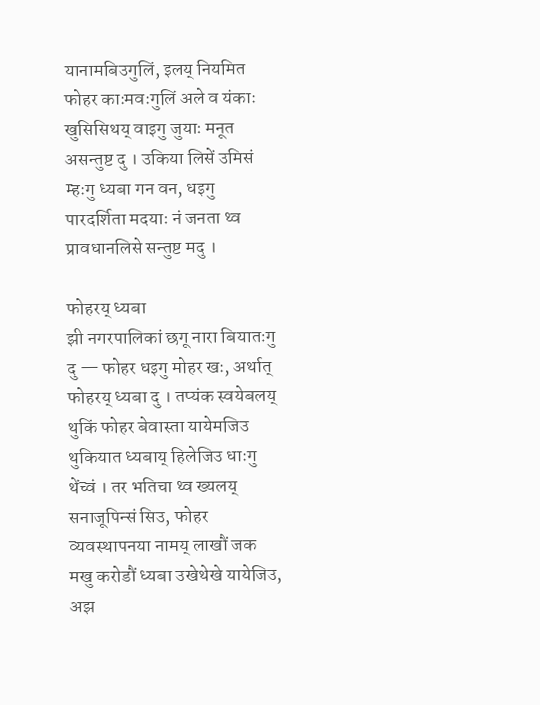यानामबिउगुलिं, इलय् नियमित फोहर काःमवःगुलिं अले व यंकाः खुसिसिथय् वाइगु जुयाः मनूत असन्तुष्ट दु । उकिया लिसें उमिसं म्हःगु ध्यबा गन वन, धइगु पारदर्शिता मदयाः नं जनता थ्व प्रावधानलिसे सन्तुष्ट मदु ।

फोहरय् ध्यबा
झी नगरपालिकां छगू नारा बियातःगु दु — फोहर धइगु मोहर खः, अर्थात् फोहरय् ध्यबा दु । तप्यंक स्वयेबलय् थुकिं फोहर बेवास्ता यायेमजिउ थुकियात ध्यबाय् हिलेजिउ धाःगु थेंच्वं । तर भतिचा थ्व ख्यलय् सनाजूपिन्सं सिउ, फोहर व्यवस्थापनया नामय् लाखौं जक मखु करोडौं ध्यबा उखेथेखे यायेजिउ, अझ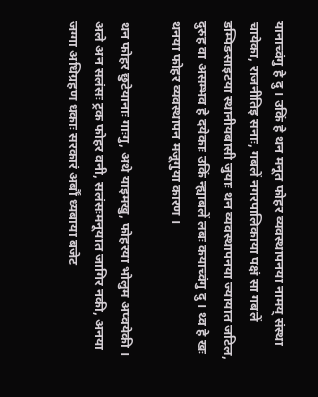यानाच्वंगु हे दु । उकिं हे थन मनूत फोहर व्यवस्थापनया नामय् संस्था चायेका, राजनीतिइ सनाः, गबलें नगरपालिकाया पक्षं सा गबलें डम्पिङसाइटया स्थानीयबासी जुयाः थन व्यवस्थापनया ज्यायात जटिल, दुरुह वा असम्भव हे दयेकाः उकिं न्ह्याबलें लबः कयाच्वंगु दु । थ्व हे खः थनया फोहर व्यवस्थापन मजूगुया कारण ।

थन फोहर छुटेयानाः गाःगु, अथे याइमखु, फोहरया भोलुम अप्वयेकी । अले अन सलंसः ट्रक फोहर वनी, सलंसःमनूयात जागिर नकी, अनया जग्गा अधिग्रहण धकाः सरकारं अर्बौं ध्यबाया बजेट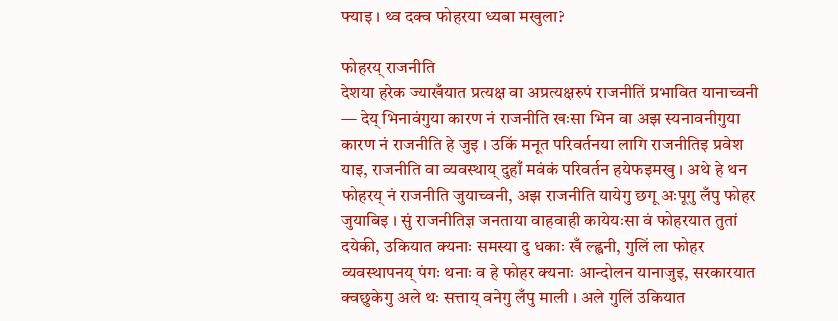फ्याइ । थ्व दक्व फोहरया ध्यबा मखुला?

फोहरय् राजनीति
देशया हरेक ज्याखँयात प्रत्यक्ष वा अप्रत्यक्षरुपं राजनीतिं प्रभावित यानाच्वनी — देय् भिनावंगुया कारण नं राजनीति खःसा भिन वा अझ स्यनावनीगुया कारण नं राजनीति हे जुइ । उकिं मनूत परिवर्तनया लागि राजनीतिइ प्रवेश याइ, राजनीति वा व्यवस्थाय् दुहाँ मवंकं परिवर्तन हयेफइमखु । अथे हे थन फोहरय् नं राजनीति जुयाच्वनी, अझ राजनीति यायेगु छगू अःपूगु लँपु फोहर जुयाबिइ । सुं राजनीतिज्ञ जनताया वाहवाही कायेयःसा वं फोहरयात तुतां दयेकी, उकियात क्यनाः समस्या दु धकाः खँ ल्ह्वनी, गुलिं ला फोहर व्यवस्थापनय् पंगः थनाः व हे फोहर क्यनाः आन्दोलन यानाजुइ, सरकारयात क्वछुकेगु अले थः सत्ताय् वनेगु लँपु माली । अले गुलिं उकियात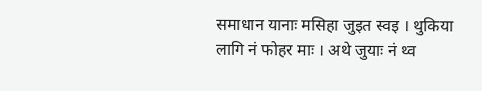समाधान यानाः मसिहा जुइत स्वइ । थुकिया लागि नं फोहर माः । अथे जुयाः नं थ्व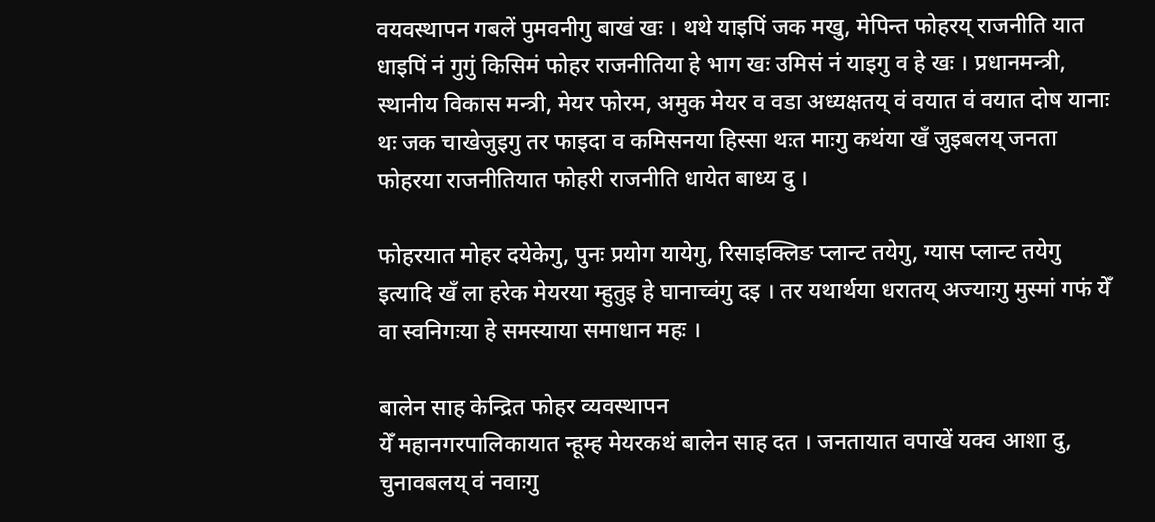वयवस्थापन गबलें पुमवनीगु बाखं खः । थथे याइपिं जक मखु, मेपिन्त फोहरय् राजनीति यात धाइपिं नं गुगुं किसिमं फोहर राजनीतिया हे भाग खः उमिसं नं याइगु व हे खः । प्रधानमन्त्री, स्थानीय विकास मन्त्री, मेयर फोरम, अमुक मेयर व वडा अध्यक्षतय् वं वयात वं वयात दोष यानाः थः जक चाखेजुइगु तर फाइदा व कमिसनया हिस्सा थःत माःगु कथंया खँ जुइबलय् जनता फोहरया राजनीतियात फोहरी राजनीति धायेत बाध्य दु ।

फोहरयात मोहर दयेकेगु, पुनः प्रयोग यायेगु, रिसाइक्लिङ प्लान्ट तयेगु, ग्यास प्लान्ट तयेगु इत्यादि खँ ला हरेक मेयरया म्हुतुइ हे घानाच्वंगु दइ । तर यथार्थया धरातय् अज्याःगु मुस्मां गफं येँ वा स्वनिगःया हे समस्याया समाधान महः ।

बालेन साह केन्द्रित फोहर व्यवस्थापन
येँ महानगरपालिकायात न्हूम्ह मेयरकथं बालेन साह दत । जनतायात वपाखें यक्व आशा दु, चुनावबलय् वं नवाःगु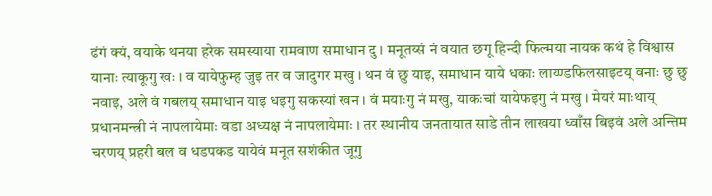ढंगं क्यं, वयाके थनया हरेक समस्याया रामवाण समाधान दु । मनूतय्सं नं वयात छगू हिन्दी फिल्मया नायक कथं हे विश्वास यानाः त्याकूगु खः । व यायेफुम्ह जुइ तर व जादुगर मखु । थन वं छु याइ, समाधान याये धकाः लाय्ण्डफिलसाइटय् वनाः छु छु नवाइ, अले वं गबलय् समाधान याइ धइगु सकस्यां खन । वं मयाःगु नं मखु, याकःचां यायेफइगु नं मखु । मेयरं माःथाय् प्रधानमन्त्री नं नापलायेमाः वडा अध्यक्ष नं नापलायेमाः । तर स्थानीय जनतायात साडे तीन लाखया ध्वाँस बिइवं अले अन्तिम चरणय् प्रहरी बल व धडपकड यायेवं मनूत सशंकीत जूगु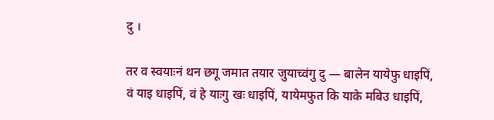दु ।

तर व स्वयाःनं थन छगू जमात तयार जुयाच्वंगु दु — बालेन यायेफु धाइपिं, वं याइ धाइपिं, वं हे याःगु खः धाइपिं, यायेमफुत कि याके मबिउ धाइपिं,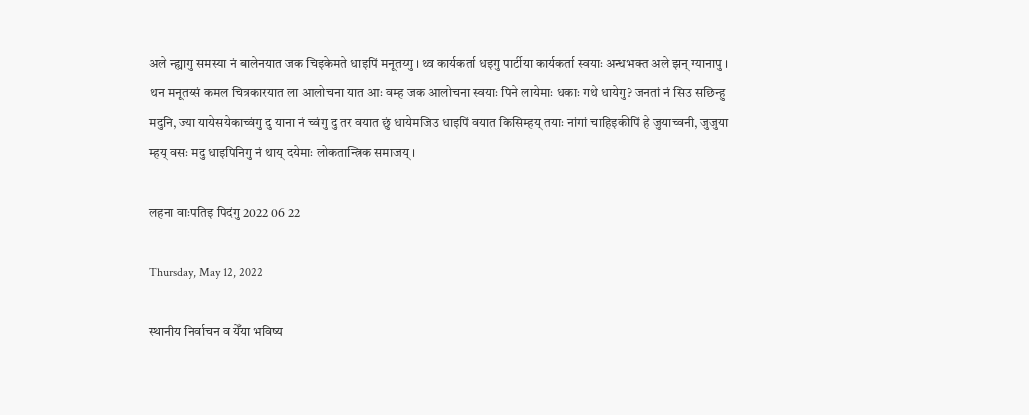अले न्ह्यागु समस्या नं बालेनयात जक चिइकेमते धाइपिं मनूतय्गु । थ्व कार्यकर्ता धइगु पार्टीया कार्यकर्ता स्वयाः अन्धभक्त अले झन् ग्यानापु । थन मनूतय्सं कमल चित्रकारयात ला आलोचना यात आः वम्ह जक आलोचना स्वयाः पिने लायेमाः धकाः गथे धायेगु? जनतां नं सिउ सछिन्हु मदुनि, ज्या यायेसयेकाच्वंगु दु याना नं च्वंगु दु तर वयात छुं धायेमजिउ धाइपिं वयात किसिम्हय् तयाः नांगां चाहिइकीपिं हे जुयाच्वनी, जुजुया म्हय् वसः मदु धाइपिनिगु नं थाय् दयेमाः लोकतान्त्रिक समाजय् ।

लहना वाःपतिइ पिदंगु 2022 06 22

Thursday, May 12, 2022

स्थानीय निर्वाचन व येँया भविष्य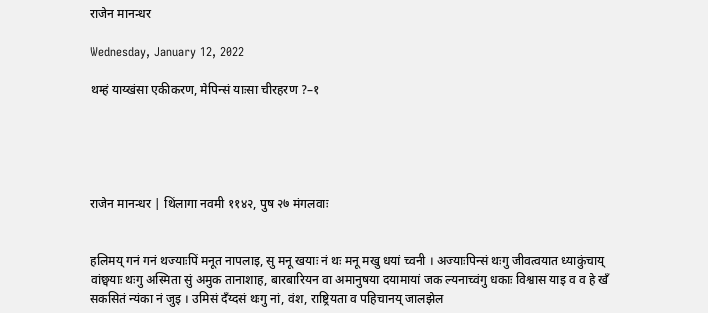राजेन मानन्धर

Wednesday, January 12, 2022

थम्हं याय्खंसा एकीकरण, मेपिन्सं याःसा चीरहरण ?–१





राजेन मानन्धर | थिंलागा नवमी ११४२, पुष २७ मंगलवाः


हलिमय् गनं गनं थज्याःपिं मनूत नापलाइ, सु मनू खयाः नं थः मनू मखु धयां च्वनी । अज्याःपिन्सं थःगु जीवत्वयात ध्याकुंचाय् वांछ्वयाः थःगु अस्मिता सुं अमुक तानाशाह, बारबारियन वा अमानुषया दयामायां जक ल्यनाच्वंगु धकाः विश्वास याइ व व हे खँ सकसितं न्यंका नं जुइ । उमिसं दँय्दसं थःगु नां, वंश, राष्ट्रियता व पहिचानय् जालझेल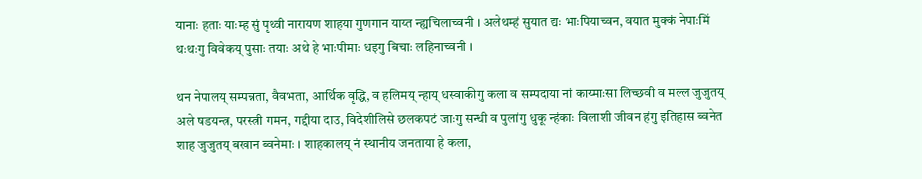यानाः हताः याःम्ह सुं पृथ्वी नारायण शाहया गुणगान याय्त न्ह्यचिलाच्वनी । अलेथम्हं सुयात द्यः भाःपियाच्वन, वयात मुक्कं नेपाःमिं थःथःगु विवेकय् पुसाः तयाः अथे हे भाःपीमाः धइगु बिचाः लहिनाच्वनी ।

थन नेपालय् सम्पन्नता, वैवभता, आर्थिक वृद्धि, व हलिमय् न्हाय् धस्वाकीगु कला व सम्पदाया नां काय्माःसा लिच्छवी व मल्ल जुजुतय् अले षडयन्त्र, परस्त्री गमन, गद्दीया दाउ, विदेशीलिसे छलकपटं जाःगु सन्धी व पुलांगु धुकू न्हंकाः विलाशी जीवन हंगु इतिहास ब्वनेत शाह जुजुतय् बखान ब्वनेमाः । शाहकालय् नं स्थानीय जनताया हे कला,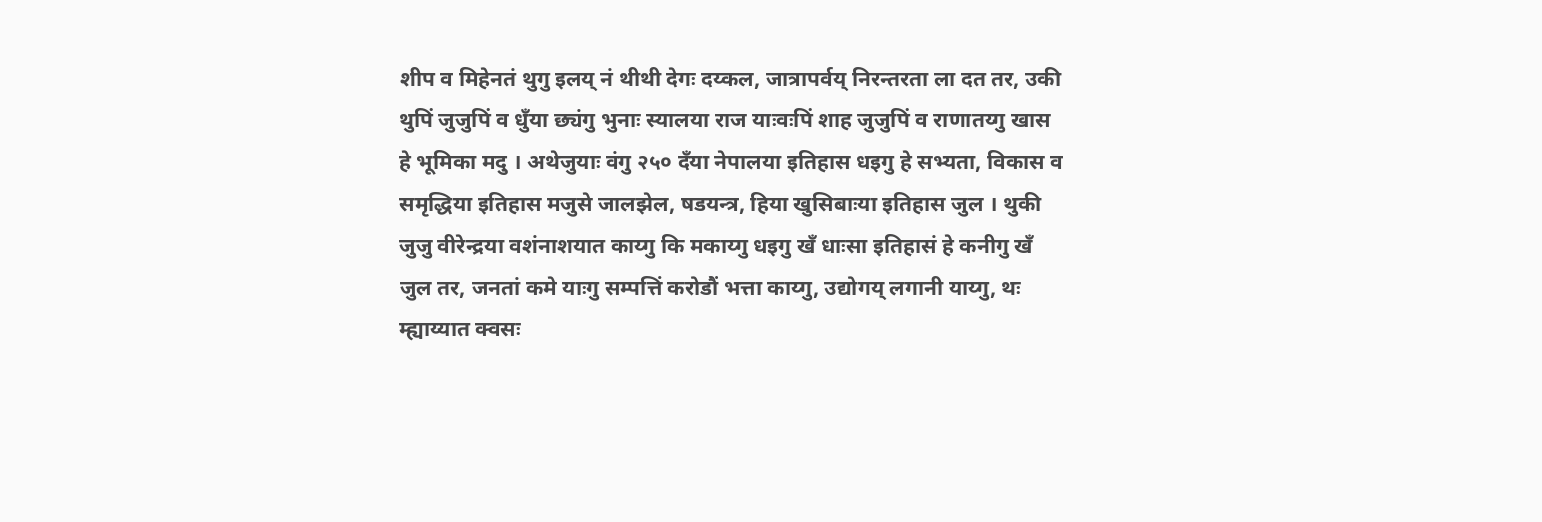शीप व मिहेनतं थुगु इलय् नं थीथी देगः दय्कल, जात्रापर्वय् निरन्तरता ला दत तर, उकी थुपिं जुजुपिं व धुँया छ्यंगु भुनाः स्यालया राज याःवःपिं शाह जुजुपिं व राणातय्गु खास हे भूमिका मदु । अथेजुयाः वंगु २५० दँया नेपालया इतिहास धइगु हे सभ्यता, विकास व समृद्धिया इतिहास मजुसे जालझेल, षडयन्त्र, हिया खुसिबाःया इतिहास जुल । थुकी जुजु वीरेन्द्रया वशंनाशयात काय्गु कि मकाय्गु धइगु खँ धाःसा इतिहासं हे कनीगु खँ जुल तर, जनतां कमे याःगु सम्पत्तिं करोडौं भत्ता काय्गु, उद्योगय् लगानी याय्गु, थः म्ह्याय्यात क्वसः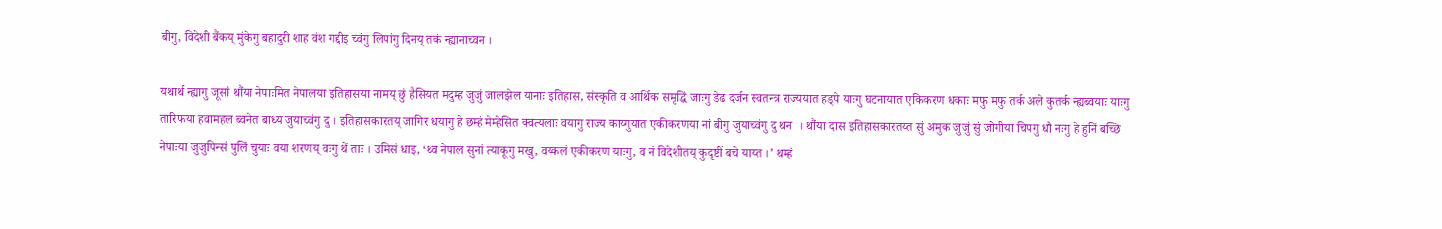बीगु, विदेशी बैंकय् मुंकेगु बहादुरी शाह वंश गद्दीइ च्वंगु लिपांगु दिनय् तकं न्ह्यानाच्वन ।

यथार्थ न्ह्यागु जूसां थौंया नेपाःमित नेपालया इतिहासया नामय् छुं हैसियत मदुम्ह जुजुं जालझेल यानाः इतिहास, संस्कृति व आर्थिक समृद्धिं जाःगु डेढ दर्जन स्वतन्त्र राज्ययात हड्पे याःगु घटनायात एकिकरण धकाः मफु मफु तर्क अले कुतर्क न्ह्यब्वयाः याःगु तारिफया हवामहल ब्वनेत बाध्य जुयाच्वंगु दु । इतिहासकारतय् जागिर धयागु हे छम्हं मेम्हेसित क्वत्यलाः वयागु राज्य काय्गुयात एकीकरणया नां बीगु जुयाच्वंगु दु थन  । थौंया दास इतिहासकारतय्त सुं अमुक जुजुं सुं जोगीया चिपगु धौ नःगु हे हुनिं बच्छि नेपाःया जुजुपिन्सं पुलिं चुयाः वया शरणय् वःगु थें ताः । उमिसं धाइ, ‘थ्व नेपाल सुनां त्याकूगु मखु, वय्कलं एकीकरण याःगु, व नं विदेशीतय् कुदृष्टीं बचे याय्त ।’ थम्हं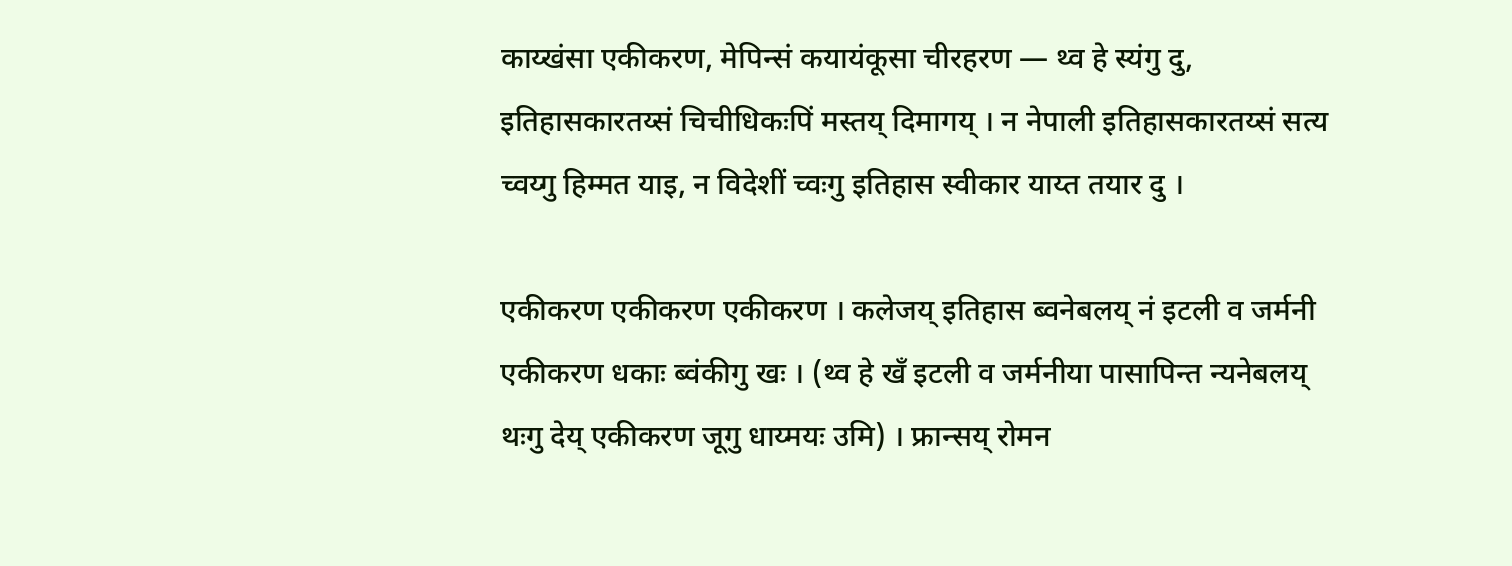काय्खंसा एकीकरण, मेपिन्सं कयायंकूसा चीरहरण — थ्व हे स्यंगु दु, इतिहासकारतय्सं चिचीधिकःपिं मस्तय् दिमागय् । न नेपाली इतिहासकारतय्सं सत्य च्वय्गु हिम्मत याइ, न विदेशीं च्वःगु इतिहास स्वीकार याय्त तयार दु ।

एकीकरण एकीकरण एकीकरण । कलेजय् इतिहास ब्वनेबलय् नं इटली व जर्मनी एकीकरण धकाः ब्वंकीगु खः । (थ्व हे खँ इटली व जर्मनीया पासापिन्त न्यनेबलय् थःगु देय् एकीकरण जूगु धाय्मयः उमि) । फ्रान्सय् रोमन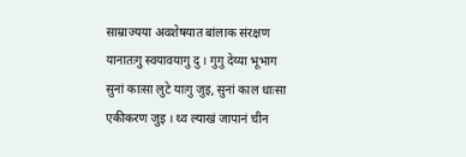साम्राज्यया अवशेषयात बांलाक संरक्षण यानातःगु स्वयावयागु दु । गुगु देय्या भूभाग सुनां काःसा लुटे याःगु जुइ, सुनां काल धाःसा एकीकरण जुइ । थ्व ल्याखं जापानं चीन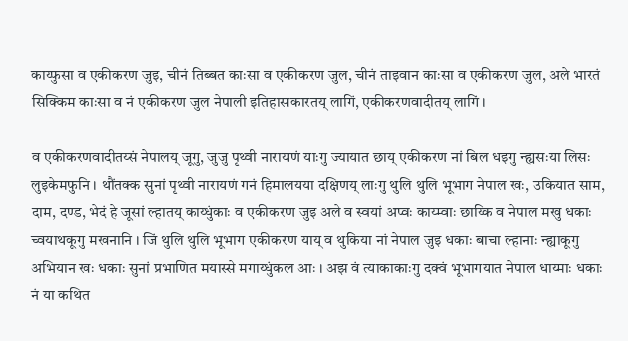काय्फुसा व एकीकरण जुइ, चीनं तिब्बत काःसा व एकीकरण जुल, चीनं ताइवान काःसा व एकीकरण जुल, अले भारतं सिक्किम काःसा व नं एकीकरण जुल नेपाली इतिहासकारतय् लागिं, एकीकरणवादीतय् लागिं ।

व एकीकरणवादीतय्सं नेपालय् जूगु, जुजु पृथ्वी नारायणं याःगु ज्यायात छाय् एकीकरण नां बिल धइगु न्ह्यसःया लिसः लुइकेमफुनि । थौंतक्क सुनां पृथ्वी नारायणं गनं हिमालयया दक्षिणय् लाःगु थुलि थुलि भूभाग नेपाल खः, उकियात साम, दाम, दण्ड, भेदं हे जूसां ल्हातय् काय्धुंकाः व एकीकरण जुइ अले व स्वयां अप्वः काय्म्वाः छाय्कि व नेपाल मखु धकाः च्वयाथकूगु मखनानि । जिं थुलि थुलि भूभाग एकीकरण याय् व थुकिया नां नेपाल जुइ धकाः बाचा ल्हानाः न्ह्याकूगु अभियान खः धकाः सुनां प्रभाणित मयास्से मगाय्धुंकल आः । अझ वं त्याकाकाःगु दक्वं भूभागयात नेपाल धाय्माः धकाः नं या कथित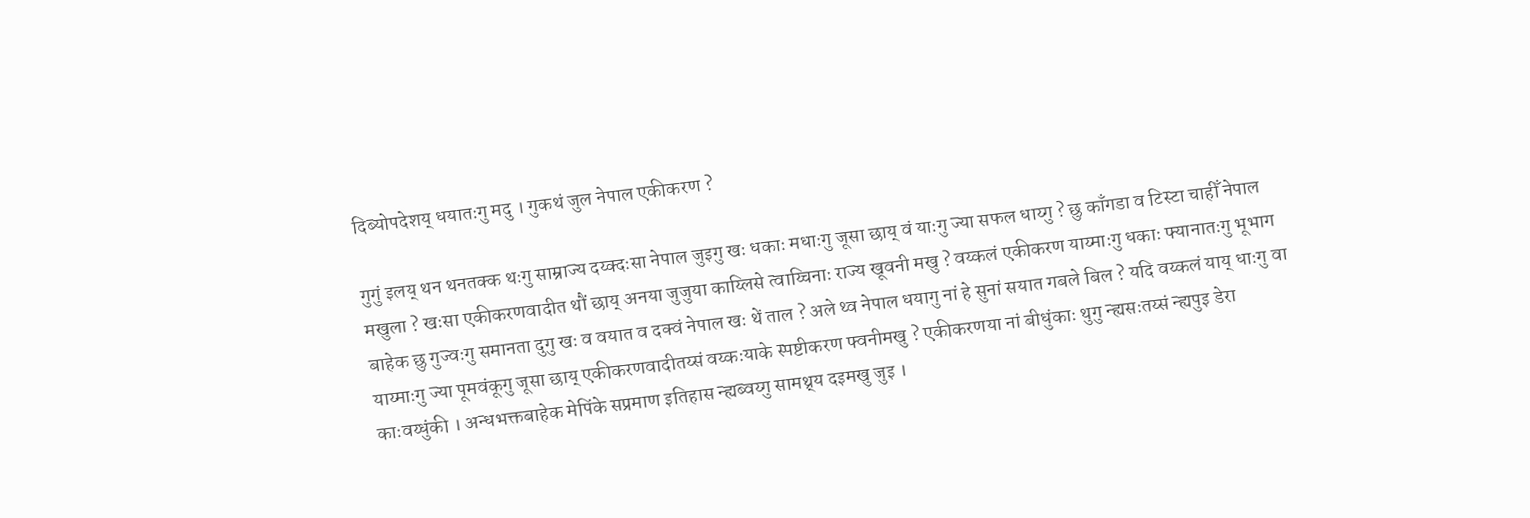दिब्योपदेशय् धयातःगु मदु । गुकथं जुल नेपाल एकीकरण ?

गुगुं इलय् थन थनतक्क थःगु साम्राज्य दय्क्दःसा नेपाल जुइगु खः धकाः मधाःगु जूसा छाय् वं याःगु ज्या सफल धाय्गु ? छु काँगडा व टिस्टा चाहीँ नेपाल मखुला ? खःसा एकीकरणवादीत थौं छाय् अनया जुजुया काय्लिसे त्वाय्चिनाः राज्य खूवनी मखु ? वय्कलं एकीकरण याय्माःगु धकाः फ्यानातःगु भूभाग बाहेक छु गुज्वःगु समानता दुगु खः व वयात व दक्वं नेपाल खः थें ताल ? अले थ्व नेपाल धयागु नां हे सुनां सयात गबले बिल ? यदि वय्कलं याय् धाःगु वा याय्माःगु ज्या पूमवंकूगु जूसा छाय् एकीकरणवादीतय्सं वय्कःयाके स्पष्टीकरण फ्वनीमखु ? एकीकरणया नां बीधुंकाः थुगु न्ह्यसःतय्सं न्ह्यपुइ डेरा काःवय्धुंकी । अन्धभक्तबाहेक मेपिंके सप्रमाण इतिहास न्ह्यब्वय्गु सामथ्र्य दइमखु जुइ ।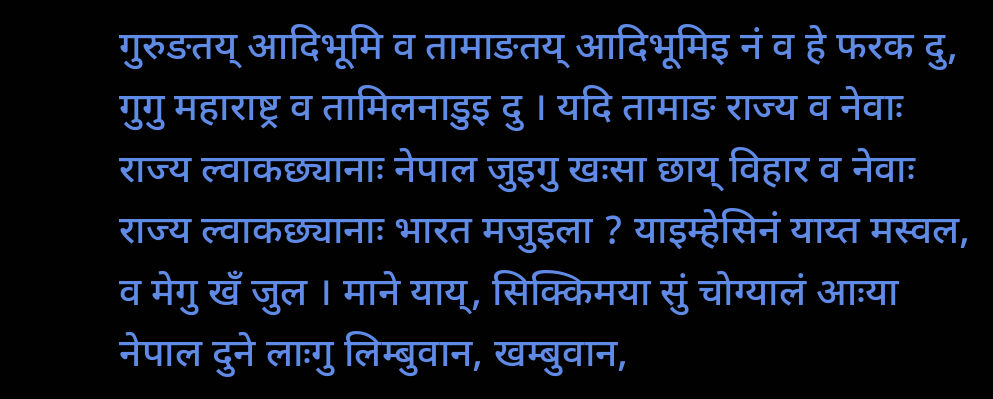गुरुङतय् आदिभूमि व तामाङतय् आदिभूमिइ नं व हे फरक दु, गुगु महाराष्ट्र व तामिलनाडुइ दु । यदि तामाङ राज्य व नेवाः राज्य ल्वाकछ्यानाः नेपाल जुइगु खःसा छाय् विहार व नेवाः राज्य ल्वाकछ्यानाः भारत मजुइला ? याइम्हेसिनं याय्त मस्वल, व मेगु खँ जुल । माने याय्, सिक्किमया सुं चोग्यालं आःया नेपाल दुने लाःगु लिम्बुवान, खम्बुवान,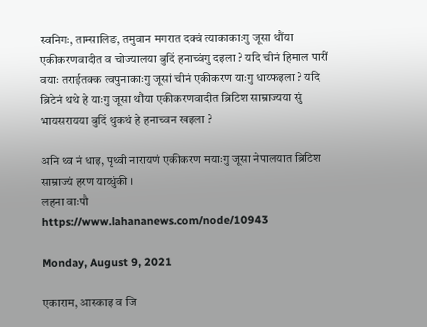स्वनिगः, ताम्सालिङ, तमुवान मगरात दक्वं त्याकाकाःगु जूसा थौंया एकीकरणवादीत व चोज्यालया बुदिं हनाच्वंगु दइला ? यदि चीनं हिमाल पारीं वयाः तराईतक्क त्वपुनाकाःगु जूसां चीनं एकीकरण याःगु धाय्फइला ? यदि ब्रिटेनं थथे हे याःगु जूसा थौंया एकीकरणवादीत ब्रिटिश साम्राज्यया सुं भायसरायया बुदिं थुकथं हे हनाच्वन खइला ?

अनि थ्व नं धाइ, पृथ्वी नारायणं एकीकरण मयाःगु जूसा नेपालयात ब्रिटिश साम्राज्यं हरण याय्धुंकी ।
लहना वाःपौ
https://www.lahananews.com/node/10943

Monday, August 9, 2021

एकाराम, आस्काइ व जि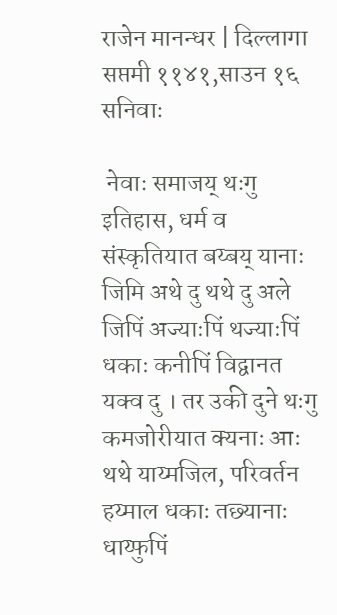राजेन मानन्धर | दिल्लागा सप्तमी ११४१,साउन १६ सनिवाः

 नेवाः समाजय् थःगु इतिहास, धर्म व संस्कृतियात बय्बय् यानाः जिमि अथे दु थथे दु अले जिपिं अज्याःपिं थज्याःपिं धकाः कनीपिं विद्वानत यक्व दु । तर उकी दुने थःगु कमजोरीयात क्यनाः आः थथे याय्मजिल, परिवर्तन हय्माल धकाः तछ्यानाः धाय्फुपिं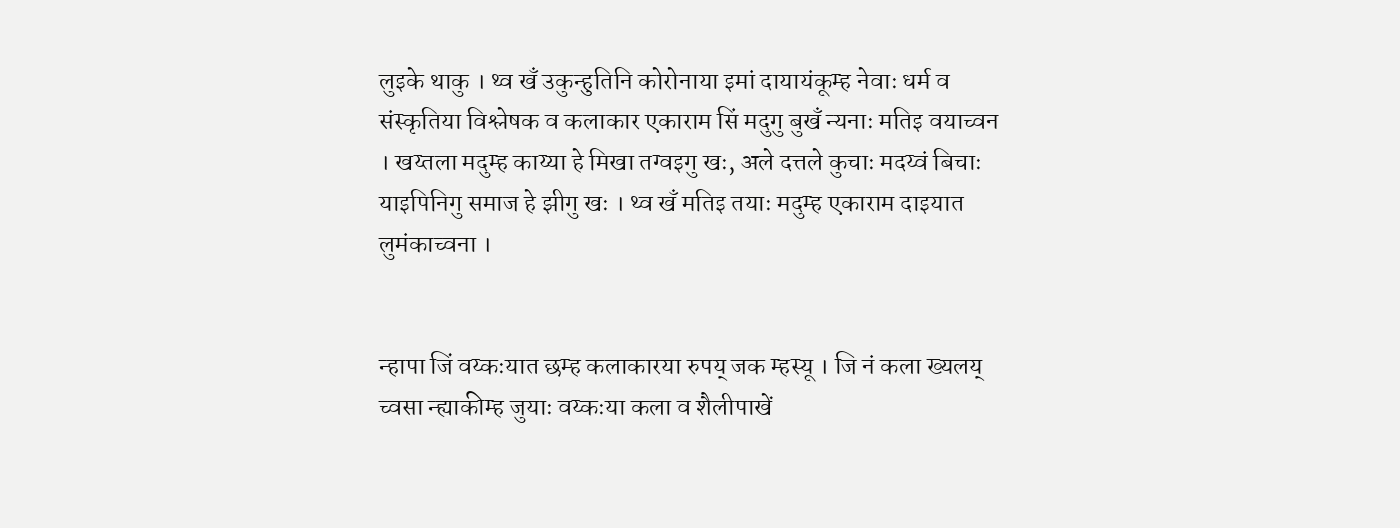लुइके थाकु । थ्व खँ उकुन्हुतिनि कोरोनाया इमां दायायंकूम्ह नेवाः धर्म व संस्कृतिया विश्लेषक व कलाकार एकाराम सिं मदुगु बुखँ न्यनाः मतिइ वयाच्वन । खय्तला मदुम्ह काय्या हे मिखा तग्वइगु खः, अले दत्तले कुचाः मदय्वं बिचाः याइपिनिगु समाज हे झीगु खः । थ्व खँ मतिइ तयाः मदुम्ह एकाराम दाइयात लुमंकाच्वना ।


न्हापा जिं वय्कःयात छम्ह कलाकारया रुपय् जक म्हस्यू । जि नं कला ख्यलय् च्वसा न्ह्याकीम्ह जुयाः वय्कःया कला व शैलीपाखें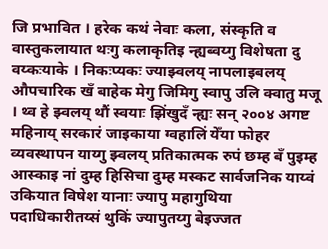जि प्रभावित । हरेक कथं नेवाः कला, संस्कृति व वास्तुकलायात थःगु कलाकृतिइ न्ह्यब्वय्गु विशेषता दु वय्कःयाके । निकःप्यकः ज्याझ्वलय् नापलाइबलय् औपचारिक खँ बाहेक मेगु जिमिगु स्वापु उलि क्वातु मजू । थ्व हे झ्वलय् थौं स्वयाः झिंखुदँ न्ह्यः सन् २००४ अगष्ट महिनाय् सरकारं जाइकाया ग्वहालिं येँया फोहर व्यवस्थापन याय्गु झ्वलय् प्रतिकात्मक रुपं छम्ह बँ पुइम्ह आस्काइ नां दुम्ह हिसिचा दुम्ह मस्कट सार्वजनिक याय्वं उकियात विषेश यानाः ज्यापु महागुथिया पदाधिकारीतय्सं थुकिं ज्यापुतय्गु बेइज्जत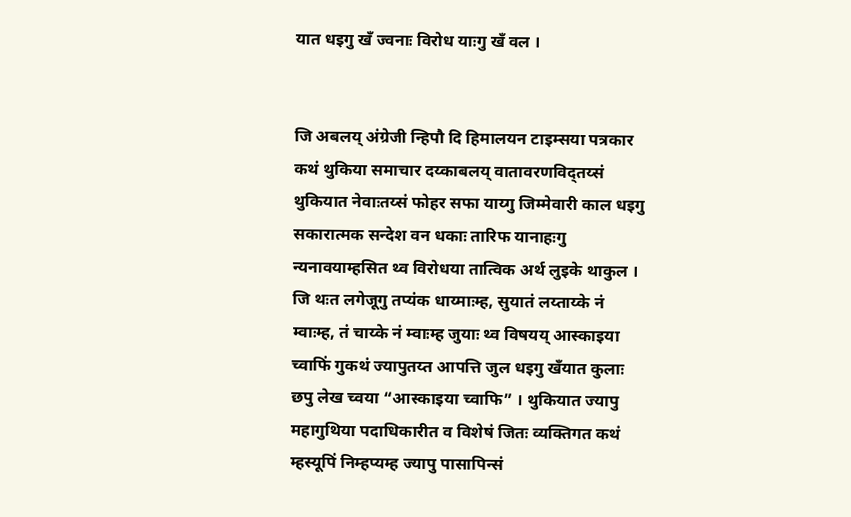यात धइगु खँ ज्वनाः विरोध याःगु खँ वल ।


जि अबलय् अंग्रेजी न्हिपौ दि हिमालयन टाइम्सया पत्रकार कथं थुकिया समाचार दय्काबलय् वातावरणविद्तय्सं थुकियात नेवाःतय्सं फोहर सफा याय्गु जिम्मेवारी काल धइगु सकारात्मक सन्देश वन धकाः तारिफ यानाहःगु न्यनावयाम्हसित थ्व विरोधया तात्विक अर्थ लुइके थाकुल । जि थःत लगेजूगु तप्यंक धाय्माःम्ह, सुयातं लय्ताय्के नं म्वाःम्ह, तं चाय्के नं म्वाःम्ह जुयाः थ्व विषयय् आस्काइया च्वाफिं गुकथं ज्यापुतय्त आपत्ति जुल धइगु खँयात कुलाः छपु लेख च्वया “आस्काइया च्वाफि” । थुकियात ज्यापु महागुथिया पदाधिकारीत व विशेषं जितः व्यक्तिगत कथं म्हस्यूपिं निम्हप्यम्ह ज्यापु पासापिन्सं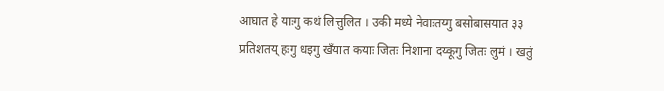आघात हे याःगु कथं लित्तुलित । उकी मध्ये नेवाःतय्गु बसोबासयात ३३ प्रतिशतय् हःगु धइगु खँयात कयाः जितः निशाना दय्कूगु जितः लुमं । खतुं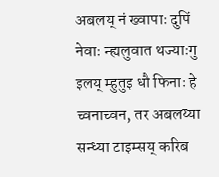अबलय् नं ख्वापाः दुपिं नेवाः न्ह्यलुवात थज्याःगु इलय् म्हुतुइ धौ फिनाः हे च्वनाच्वन, तर अबलय्या सन्ध्या टाइम्सय् करिब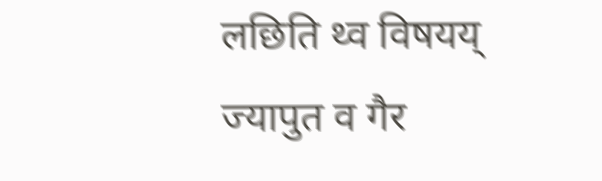लछिति थ्व विषयय् ज्यापुत व गैर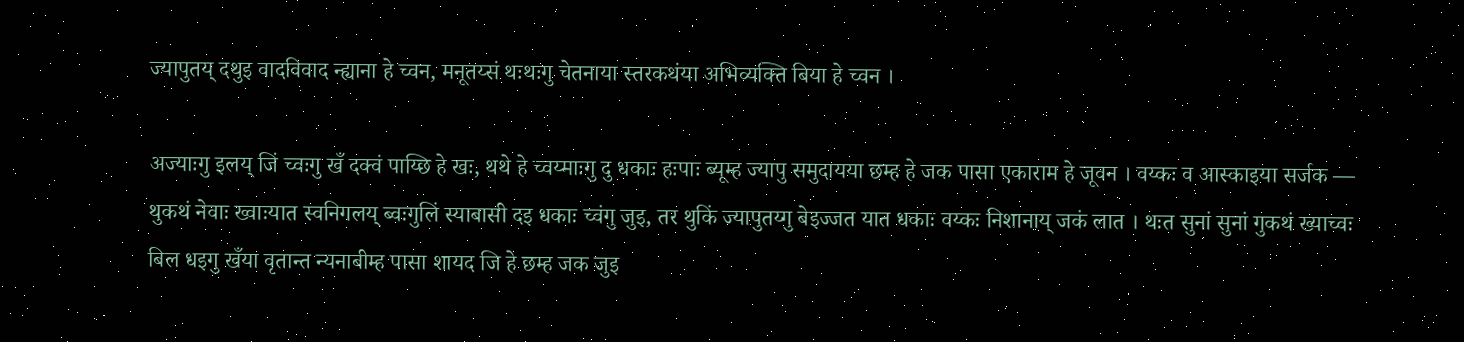ज्यापुतय् दथुइ वादविवाद न्ह्याना हे च्वन, मनूतय्सं थःथःगु चेतनाया स्तरकथंया अभिव्यक्ति बिया हे च्वन ।

अज्याःगु इलय् जिं च्वःगु खँ दक्वं पाय्छि हे खः, थथे हे च्वय्माःगु दु धकाः हःपाः ब्यूम्ह ज्यापु समुदायया छम्ह हे जक पासा एकाराम हे जूवन । वय्कः व आस्काइया सर्जक — थुकथं नेवाः ख्वाःयात स्वनिगलय् ब्वःगुलिं स्याबासी दइ धकाः च्वंगु जुइ, तर थुकिं ज्यापुतय्गु बेइज्जत यात धकाः वय्कः निशानाय् जकं लात । थःत सुनां सुनां गुकथं ख्याच्वः बिल धइगु खँया वृतान्त न्यनाबीम्ह पासा शायद जि हे छम्ह जक जुइ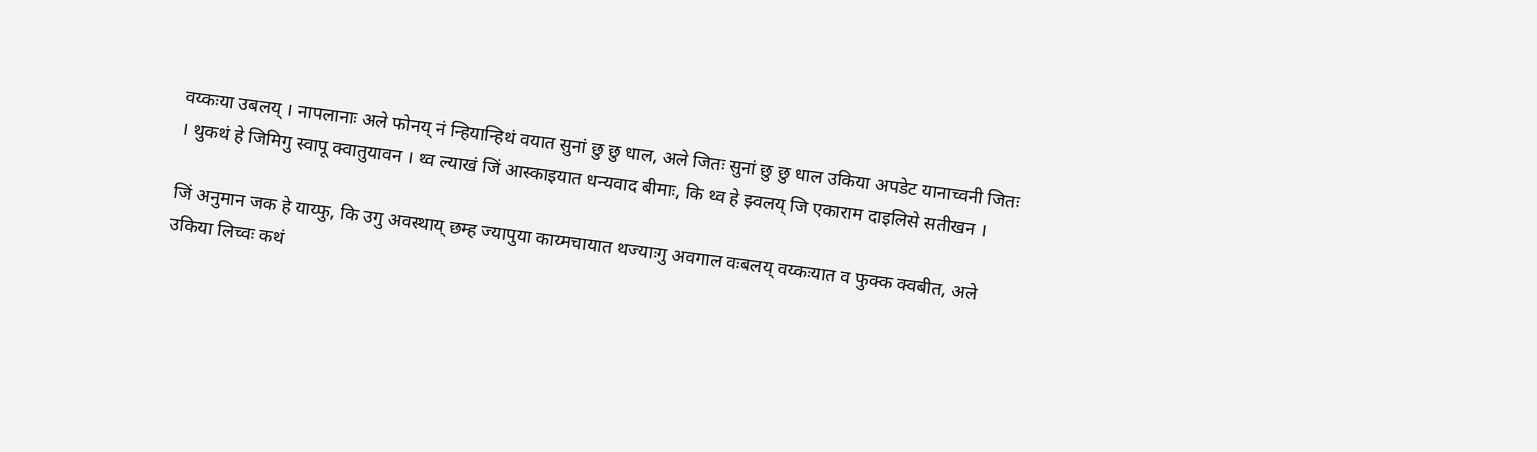वय्कःया उबलय् । नापलानाः अले फोनय् नं न्हियान्हिथं वयात सुनां छु छु धाल, अले जितः सुनां छु छु धाल उकिया अपडेट यानाच्वनी जितः । थुकथं हे जिमिगु स्वापू क्वातुयावन । थ्व ल्याखं जिं आस्काइयात धन्यवाद बीमाः, कि थ्व हे झ्वलय् जि एकाराम दाइलिसे सतीखन ।

जिं अनुमान जक हे याय्फु, कि उगु अवस्थाय् छम्ह ज्यापुया काय्मचायात थज्याःगु अवगाल वःबलय् वय्कःयात व फुक्क क्वबीत, अले उकिया लिच्वः कथं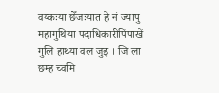वय्कःया छेँजःयात हे नं ज्यापु महागुथिया पदाधिकारीपिंपाखें गुलि हाथ्या वल जुइ । जि ला छम्ह च्वमि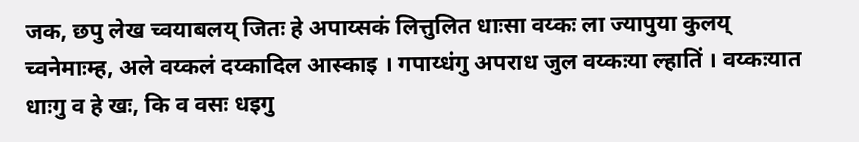जक, छपु लेख च्वयाबलय् जितः हे अपाय्सकं लित्तुलित धाःसा वय्कः ला ज्यापुया कुलय् च्वनेमाःम्ह, अले वय्कलं दय्कादिल आस्काइ । गपाय्धंगु अपराध जुल वय्कःया ल्हातिं । वय्कःयात धाःगु व हे खः, कि व वसः धइगु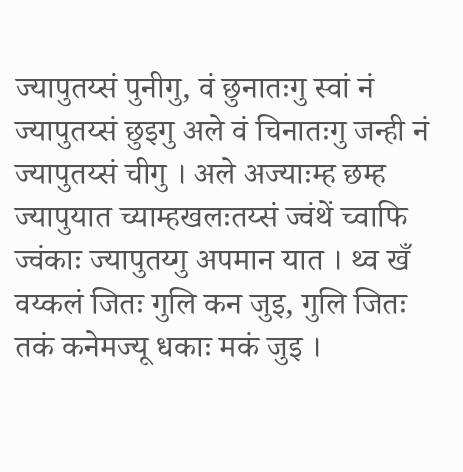ज्यापुतय्सं पुनीगु, वं छुनातःगु स्वां नं ज्यापुतय्सं छुइगु अले वं चिनातःगु जन्ही नं ज्यापुतय्सं चीगु । अले अज्याःम्ह छम्ह ज्यापुयात च्याम्हखलःतय्सं ज्वंथें च्वाफि ज्वंकाः ज्यापुतय्गु अपमान यात । थ्व खँ वय्कलं जितः गुलि कन जुइ, गुलि जितः तकं कनेमज्यू धकाः मकं जुइ ।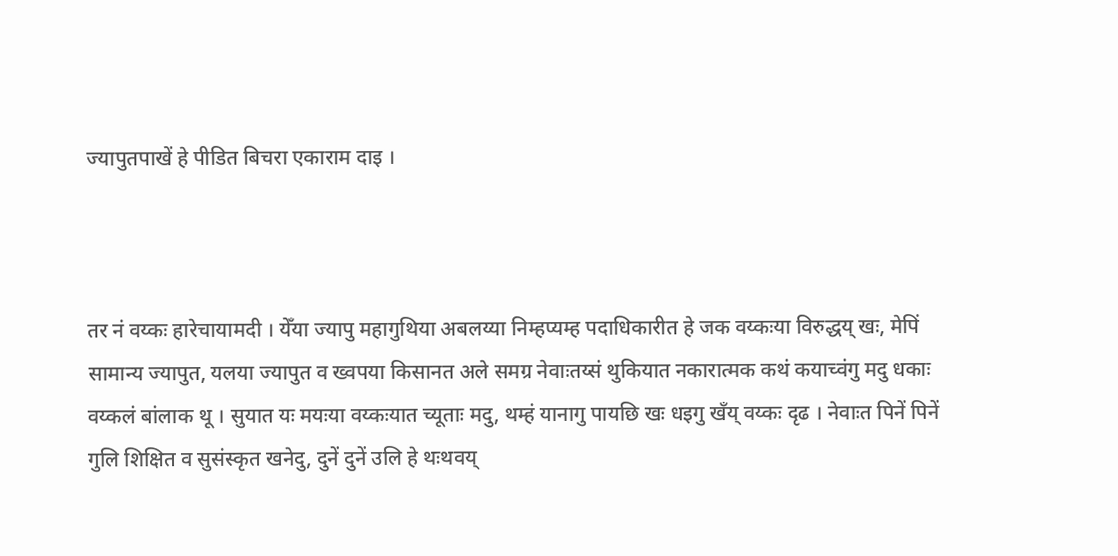ज्यापुतपाखें हे पीडित बिचरा एकाराम दाइ ।



तर नं वय्कः हारेचायामदी । येँया ज्यापु महागुथिया अबलय्या निम्हप्यम्ह पदाधिकारीत हे जक वय्कःया विरुद्धय् खः, मेपिं सामान्य ज्यापुत, यलया ज्यापुत व ख्वपया किसानत अले समग्र नेवाःतय्सं थुकियात नकारात्मक कथं कयाच्वंगु मदु धकाः वय्कलं बांलाक थू । सुयात यः मयःया वय्कःयात च्यूताः मदु, थम्हं यानागु पायछि खः धइगु खँय् वय्कः दृढ । नेवाःत पिनें पिनें गुलि शिक्षित व सुसंस्कृत खनेदु, दुनें दुनें उलि हे थःथवय्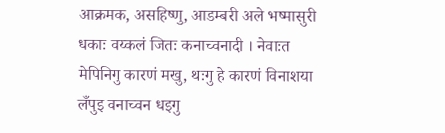आक्रमक, असहिष्णु, आडम्बरी अले भष्मासुरी धकाः वय्कलं जितः कनाच्वनादी । नेवाःत मेपिनिगु कारणं मखु, थःगु हे कारणं विनाशया लँपुइ वनाच्वन धइगु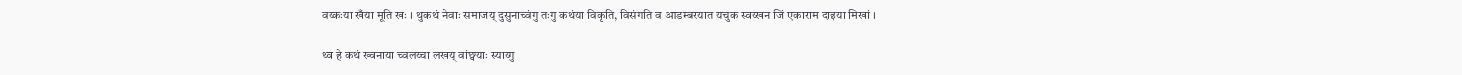वय्कःया खँया मूति खः । थुकथं नेवाः समाजय् दुसुनाच्वंगु तःगु कथंया विकृति, विसंगति व आडम्बरयात यचुक स्वय्खन जिं एकाराम दाइया मिखां ।

थ्व हे कथं ख्वनाया च्वलय्चा लखय् वांछ्वयाः स्याय्गु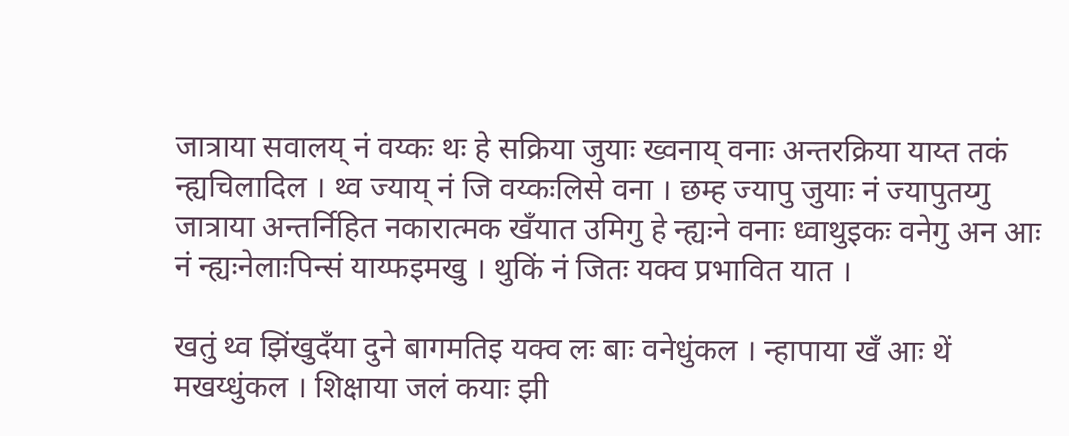जात्राया सवालय् नं वय्कः थः हे सक्रिया जुयाः ख्वनाय् वनाः अन्तरक्रिया याय्त तकं न्ह्यचिलादिल । थ्व ज्याय् नं जि वय्कःलिसे वना । छम्ह ज्यापु जुयाः नं ज्यापुतय्गु जात्राया अन्तर्निहित नकारात्मक खँयात उमिगु हे न्ह्यःने वनाः ध्वाथुइकः वनेगु अन आः नं न्ह्यःनेलाःपिन्सं याय्फइमखु । थुकिं नं जितः यक्व प्रभावित यात ।

खतुं थ्व झिंखुदँया दुने बागमतिइ यक्व लः बाः वनेधुंकल । न्हापाया खँ आः थें मखय्धुंकल । शिक्षाया जलं कयाः झी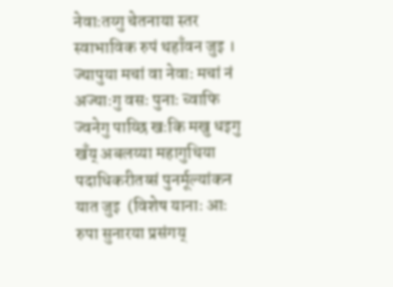नेवाःतय्गु चेतनाया स्तर स्वाभाविक रुपं थहाँवन जुइ । ज्यापुया मचां वा नेवाः मचां नं अज्याःगु वसः पुनाः च्वाफि ज्वनेगु पाय्छि खःकि मखु धइगु खँय् अबलय्या महागुथिया पदाधिकरीतय्सं पुनर्मूल्यांकन यात जुइ  (विशेष यानाः आः रुपा सुनारया प्रसंगय्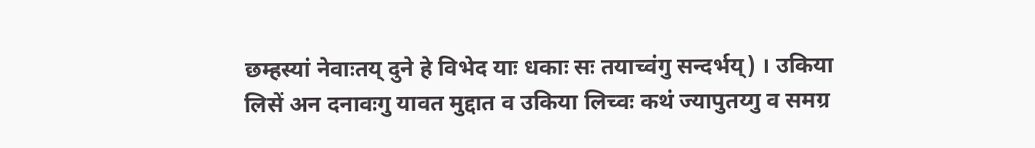छम्हस्यां नेवाःतय् दुने हे विभेद याः धकाः सः तयाच्वंगु सन्दर्भय्) । उकिया लिसें अन दनावःगु यावत मुद्दात व उकिया लिच्वः कथं ज्यापुतय्गु व समग्र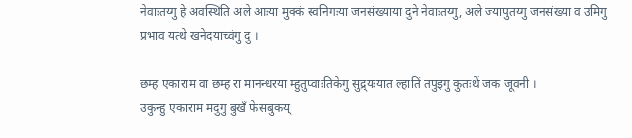नेवाःतय्गु हे अवस्थिति अले आःया मुक्कं स्वनिगःया जनसंख्याया दुने नेवाःतय्गु, अले ज्यापुतय्गु जनसंख्या व उमिगु प्रभाव यत्थे खनेदयाच्वंगु दु ।

छम्ह एकाराम वा छम्ह रा मानन्धरया म्हुतुप्वाःतिकेगु सुद्र्यःयात ल्हातिं तपुइगु कुतःथें जक जूवनी ।
उकुन्हु एकाराम मदुगु बुखँ फेसबुकय्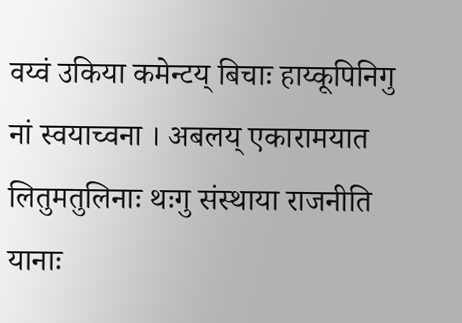वय्वं उकिया कमेन्टय् बिचाः हाय्कूपिनिगु नां स्वयाच्वना । अबलय् एकारामयात लितुमतुलिनाः थःगु संस्थाया राजनीति यानाः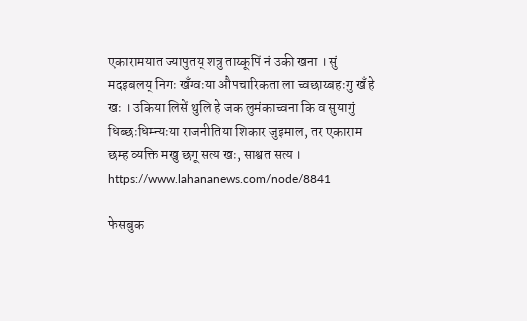एकारामयात ज्यापुतय् शत्रु ताय्कूपिं नं उकी खना । सुं मदइबलय् निगः खँग्वःया औपचारिकता ला च्वछाय्बहःगु खँ हे खः । उकिया लिसें थुलि हे जक लुमंकाच्वना कि व सुयागुं धिब्छःधिम्न्यःया राजनीतिया शिकार जुइमाल, तर एकाराम छम्ह व्यक्ति मखु छगू सत्य खः, साश्वत सत्य ।
https://www.lahananews.com/node/8841

फेसबुक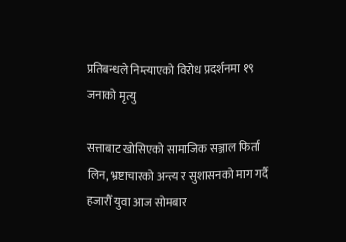प्रतिबन्धले निम्त्याएको विरोध प्रदर्शनमा १९ जनाको मृत्यु

सत्ताबाट खोसिएको सामाजिक सञ्जाल फिर्ता लिन, भ्रष्टाचारको अन्त्य र सुशासनको माग गर्दै हजारौँ युवा आज सोमबार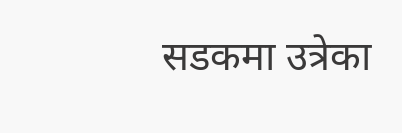सडकमा उत्रेका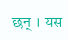छन् । यस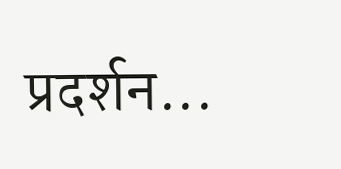प्रदर्शन...